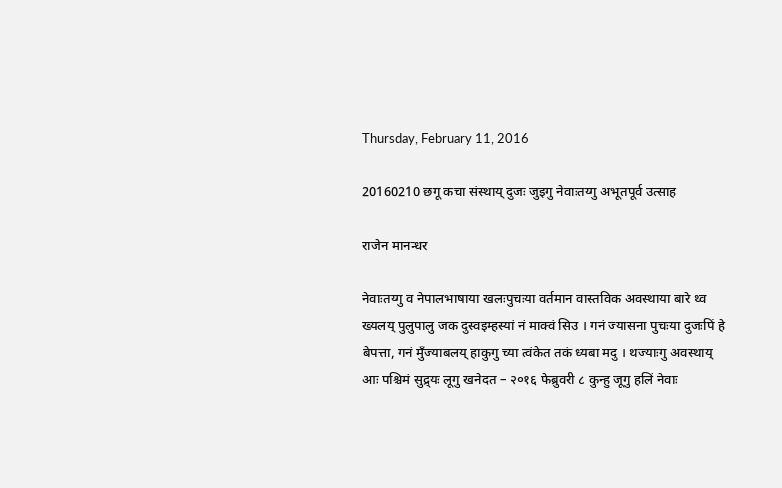Thursday, February 11, 2016

20160210 छगू कचा संस्थाय् दुजः जुइगु नेवाःतय्गु अभूतपूर्व उत्साह

राजेन मानन्धर

नेवाःतय्गु व नेपालभाषाया खलःपुचःया वर्तमान वास्तविक अवस्थाया बारे थ्व ख्यलय् पुलुपालु जक दुस्वइम्हस्यां नं माक्वं सिउ । गनं ज्यासना पुचःया दुजःपिं हे बेपत्ता, गनं मुँज्याबलय् हाकुगु च्या त्वंकेत तकं ध्यबा मदु । थज्याःगु अवस्थाय् आः पश्चिमं सुद्र्यः लूगु खनेदत – २०१६ फेब्रुवरी ८ कुन्हु जूगु हलिं नेवाः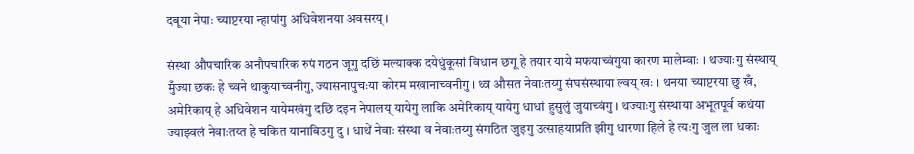दबूया नेपाः च्याप्टरया न्हापांगु अधिवेशनया अवसरय् ।

संस्था औपचारिक अनौपचारिक रुपं गठन जूगु दछिं मल्याक्क दयेधुंकूसां विधान छगू हे तयार याये मफयाच्वंगुया कारण मालेम्वाः । थज्याःगु संस्थाय् मुँज्या छकः हे च्वने थाकुयाच्वनीगु, ज्यासनापुचःया कोरम मखानाच्वनीगु । थ्व औसत नेवाःतय्गु संघसंस्थाया ल्वय् खः । थनया च्याप्टरया छु खँ, अमेरिकाय् हे अधिवेशन यायेमखंगु दछि दइन नेपालय् यायेगु लाकि अमेरिकाय् यायेगु धाधां हुसुलुं जुयाच्वंगु । थज्याःगु संस्थाया अभूतपूर्व कथंया ज्याझ्वलं नेवाःतय्त हे चकित यानाबिउगु दु । धाथें नेवाः संस्था व नेवाःतय्गु संगठित जुइगु उत्साहयाप्रति झीगु धारणा हिले हे त्यःगु जुल ला धकाः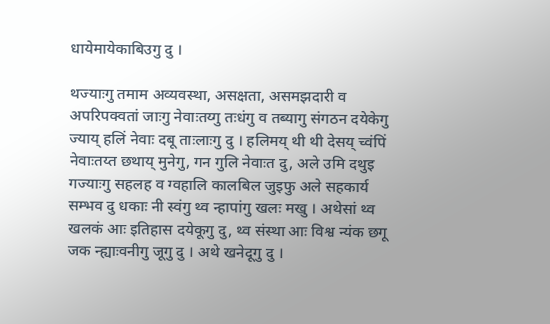धायेमायेकाबिउगु दु ।

थज्याःगु तमाम अव्यवस्था, असक्षता, असमझदारी व अपरिपक्वतां जाःगु नेवाःतय्गु तःधंगु व तब्यागु संगठन दयेकेगु ज्याय् हलिं नेवाः दबू ताःलाःगु दु । हलिमय् थी थी देसय् च्वंपिं नेवाःतय्त छथाय् मुनेगु, गन गुलि नेवाःत दु, अले उमि दथुइ गज्याःगु सहलह व ग्वहालि कालबिल जुइफु अले सहकार्य सम्भव दु धकाः नी स्वंगु थ्व न्हापांगु खलः मखु । अथेसां थ्व खलकं आः इतिहास दयेकूगु दु, थ्व संस्था आः विश्व न्यंक छगू जक न्ह्याःवनीगु जूगु दु । अथे खनेदूगु दु ।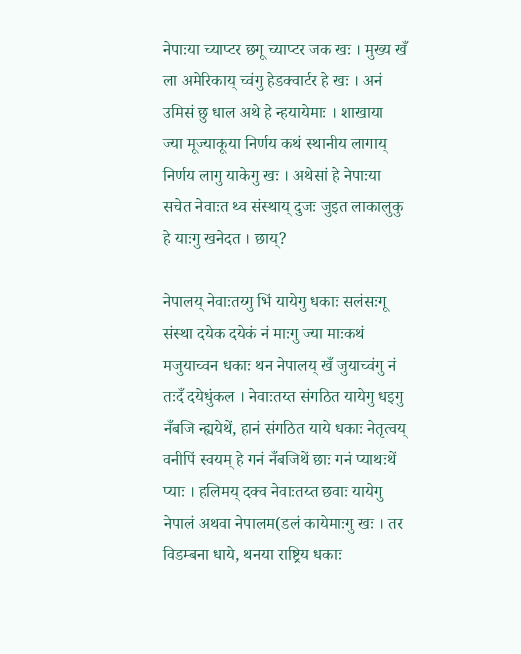नेपाःया च्याप्टर छगू च्याप्टर जक खः । मुख्य खँ ला अमेरिकाय् च्वंगु हेडक्वार्टर हे खः । अनं उमिसं छु धाल अथे हे न्हयायेमाः । शाखाया ज्या मूज्याकूया निर्णय कथं स्थानीय लागाय् निर्णय लागु याकेगु खः । अथेसां हे नेपाःया सचेत नेवाःत थ्व संस्थाय् दुजः जुइत लाकालुकु हे याःगु खनेदत । छाय्?

नेपालय् नेवाःतय्गु भिं यायेगु धकाः सलंसःगू संस्था दयेक दयेकं नं माःगु ज्या माःकथं मजुयाच्वन धकाः थन नेपालय् खँ जुयाच्वंगु नं तःदँ दयेधुंकल । नेवाःतय्त संगठित यायेगु धइगु नँबजि न्ह्ययेथें, हानं संगठित याये धकाः नेतृत्वय् वनीपिं स्वयम् हे गनं नँबजिथें छाः गनं प्याथःथें प्याः । हलिमय् दक्व नेवाःतय्त छवाः यायेगु नेपालं अथवा नेपालम(डलं कायेमाःगु खः । तर विडम्बना धाये, थनया राष्ट्रिय धकाः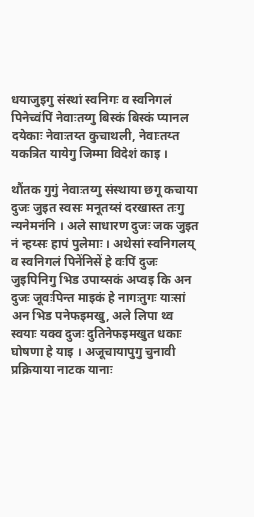धयाजुइगु संस्थां स्वनिगः व स्वनिगलं पिनेच्वंपिं नेवाःतय्गु बिस्कं बिस्कं प्यानल दयेकाः नेवाःतय्त कुचाथली, नेवाःतय्त यकत्रित यायेगु जिम्मा विदेशं काइ ।

थौंतक गुगुं नेवाःतय्गु संस्थाया छगू कचाया दुजः जुइत स्वसः मनूतय्सं दरखास्त तःगु न्यनेमनंनि । अले साधारण दुजः जक जुइत नं न्हय्सः हापं पुलेमाः । अथेसां स्वनिगलय् व स्वनिगलं पिनेंनिसें हे वःपिं दुजः जुइपिनिगु भिड उपाय्सकं अप्वइ कि अन दुजः जूवःपिन्त माइकं हे नागःतुगः याःसां अन भिड पनेफइमखु, अले लिपा थ्व स्वयाः यक्व दुजः दुतिनेफइमखुत धकाः घोषणा हे याइ । अजूचायापुगु चुनावी प्रक्रियाया नाटक यानाः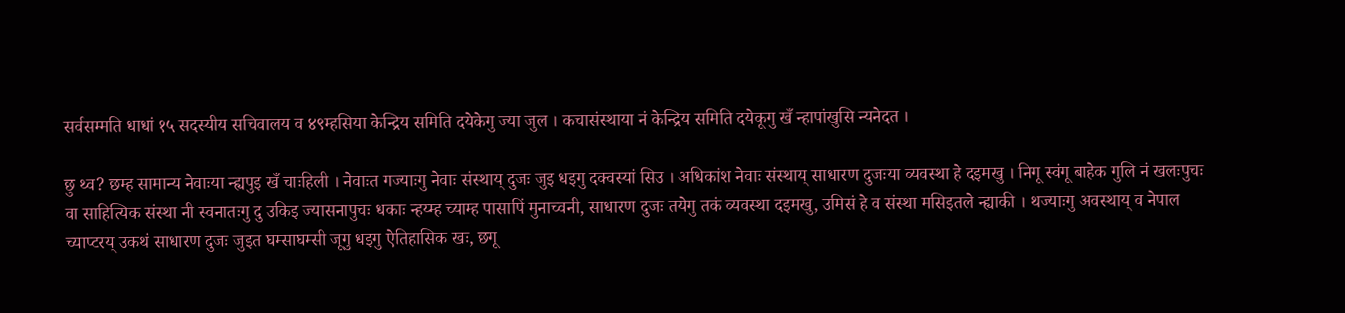सर्वसम्मति धाधां १५ सदस्यीय सचिवालय व ४९म्हसिया केन्द्रिय समिति दयेकेगु ज्या जुल । कचासंस्थाया नं केन्द्रिय समिति दयेकूगु खँ न्हापांखुसि न्यनेदत ।

छु थ्व? छम्ह सामान्य नेवाःया न्ह्यपुइ खँ चाःहिली । नेवाःत गज्याःगु नेवाः संस्थाय् दुजः जुइ धइगु दक्वस्यां सिउ । अधिकांश नेवाः संस्थाय् साधारण दुजःया व्यवस्था हे दइमखु । निगू स्वंगू बाहेक गुलि नं खलःपुचः वा साहित्यिक संस्था नी स्वनातःगु दु उकिइ ज्यासनापुचः धकाः न्हय्म्ह च्याम्ह पासापिं मुनाच्वनी, साधारण दुजः तयेगु तकं व्यवस्था दइमखु, उमिसं हे व संस्था मसिइतले न्ह्याकी । थज्याःगु अवस्थाय् व नेपाल च्याप्टरय् उकथं साधारण दुजः जुइत घम्साघम्सी जूगु धइगु ऐतिहासिक खः, छगू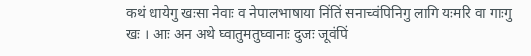कथं धायेगु खःसा नेवाः व नेपालभाषाया निंतिं सनाच्वंपिनिगु लागि यःमरि वा गाःगु खः । आः अन अथे घ्वातुमतुघ्वानाः दुजः जूवंपिं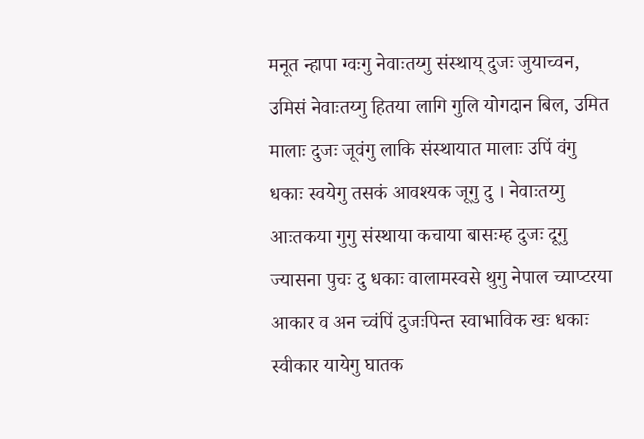मनूत न्हापा ग्वःगु नेवाःतय्गु संस्थाय् दुजः जुयाच्वन, उमिसं नेवाःतय्गु हितया लागि गुलि योगदान बिल, उमित मालाः दुजः जूवंगु लाकि संस्थायात मालाः उपिं वंगु धकाः स्वयेगु तसकं आवश्यक जूगु दु । नेवाःतय्गु आःतकया गुगु संस्थाया कचाया बासःम्ह दुजः दूगु ज्यासना पुचः दु धकाः वालामस्वसे थुगु नेपाल च्याप्टरया आकार व अन च्वंपिं दुजःपिन्त स्वाभाविक खः धकाः स्वीकार यायेगु घातक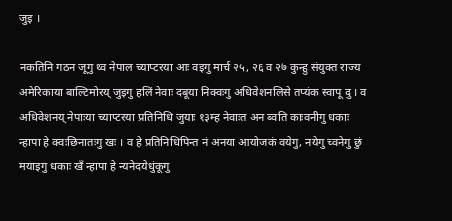जुइ ।

नकतिनि गठन जूगु थ्व नेपाल च्याप्टरया आः वइगु मार्च २५, २६ व २७ कुन्हु संयुक्त राज्य अमेरिकाया बाल्टिमोरय् जुइगु हलिं नेवाः दबूया निक्वःगु अधिवेशनलिसे तप्यंक स्वापू दु । व अधिवेशनय् नेपाःया च्याप्टरया प्रतिनिधि जुयाः १३म्ह नेवाःत अन ब्वति काःवनीगु धकाः न्हापा हे क्वःछिनातःगु खः । व हे प्रतिनिधिपिन्त नं अनया आयोजकं वयेगु, नयेगु च्वनेगु छुं मयाइगु धकाः खँ न्हापा हे न्यनेदयेधुंकूगु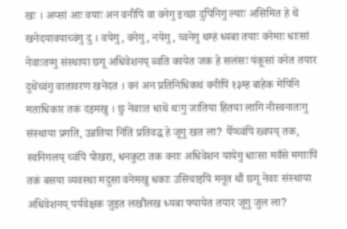खः । अय्सां आः वयाः अन वनीपिं वा वनेगु इच्छा दुपिनिगु ल्याः असिमित हे थें खनेदयावयाच्वंगु दु । वयेगु, वनेगु, नयेगु, च्वनेगु थम्हं ध्यबा तयाः वनेमाः धाःसां नेवाःतय्गु संस्थाया छगू अधिवेशनय् ब्वति कायेत जक हे सलंसः यंकूसां वनेत तयार दुथेंच्वंगु वातावरण खनेदत । वनं अन प्रतिनिधिकथं वनीपिं १३म्ह बाहेक मेपिनि मताधिकार तकं दइमखु । छु नेवाःत धाथें थःगु जातिया हितया लागि नीस्वनातःगु संस्थाया प्रगति, उन्नतिया निंतिं प्रतिवद्ध हे जूगु खत ला? येँय्च्वंपिं ख्वपय् तक, स्वनिगलय् च्वंपिं पोखरा, धनकुटा तक वनाः अधिवेशन यायेगु धाःसा मवँसे मगाःपिं तकं बसया व्यवस्था मदुसा वनेमखु धकाः उसिचाइपिं मनूत थौं छगू नेवाः संस्थाया अधिवेशनय् पर्यवेक्षक जुइत लखौंलख ध्यबा फ्यायेत तयार जूगु जुल ला?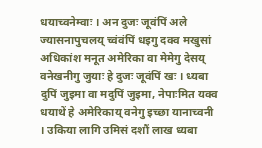धयाच्वनेम्वाः । अन दुजः जूवंपिं अले ज्यासनापुचलय् च्वंवंपिं धइगु दक्व मखुसां अधिकांश मनूत अमेरिका वा मेमेगु देसय् वनेखनीगु जुयाः हे दुजः जूवंपिं खः । ध्यबा दुपिं जुइमा वा मदुपिं जुइमा, नेपाःमित यक्व धयाथें हे अमेरिकाय् वनेगु इच्छा यानाच्वनी । उकिया लागि उमिसं दशौं लाख ध्यबा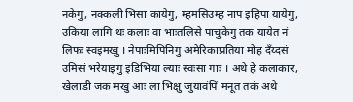नकेगु, नक्कली भिसा कायेगु, म्हमसिउम्ह नाप इहिपा यायेगु, उकिया लागि थः कलाः वा भाःतलिसे पाचुकेगु तक यायेत नं लिफः स्वइमखु । नेपाःमिपिनिगु अमेरिकाप्रतिया मोह दँय्दसं उमिसं भरेयाइगु इडिभिया ल्याः स्वःसा गाः । अथे हे कलाकार, खेलाडी जक मखु आः ला भिक्षु जुयावंपिं मनूत तकं अथे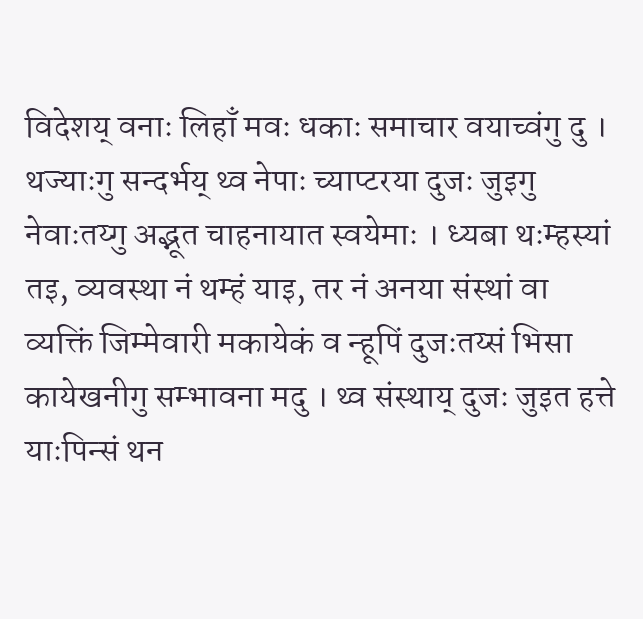विदेशय् वनाः लिहाँ मवः धकाः समाचार वयाच्वंगु दु । थज्याःगु सन्दर्भय् थ्व नेपाः च्याप्टरया दुजः जुइगु नेवाःतय्गु अद्भूत चाहनायात स्वयेमाः । ध्यबा थःम्हस्यां तइ, व्यवस्था नं थम्हं याइ, तर नं अनया संस्थां वा व्यक्तिं जिम्मेवारी मकायेकं व न्हूपिं दुजःतय्सं भिसा कायेखनीगु सम्भावना मदु । थ्व संस्थाय् दुजः जुइत हत्ते याःपिन्सं थन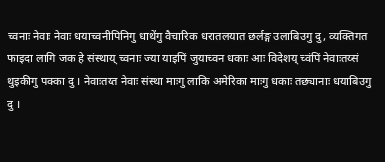च्वनाः नेवाः नेवाः धयाच्वनीपिनिगु धाथेंगु वैचारिक धरातलयात छर्लङ्ग उलाबिउगु दु, व्यक्तिगत फाइदा लागि जक हे संस्थाय् च्वनाः ज्या याइपिं जुयाच्वन धकाः आः विदेशय् च्वंपिं नेवाःतय्सं थुइकीगु पक्का दु । नेवाःतय्त नेवाः संस्था माःगु लाकि अमेरिका माःगु धकाः तछ्यानाः धयाबिउगु दु ।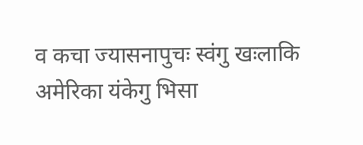व कचा ज्यासनापुचः स्वंगु खःलाकि अमेरिका यंकेगु भिसा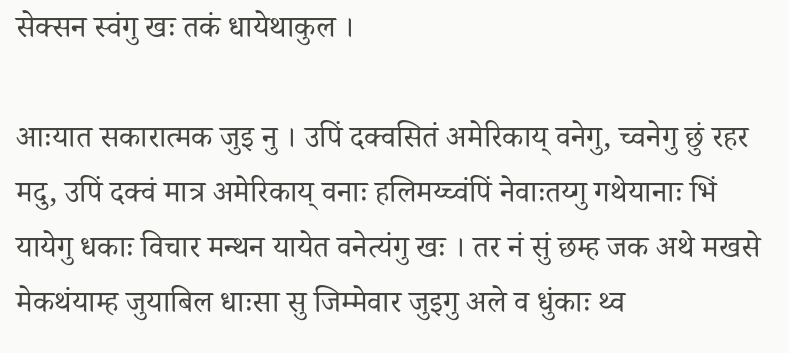सेक्सन स्वंगु खः तकं धायेथाकुल ।

आःयात सकारात्मक जुइ नु । उपिं दक्वसितं अमेरिकाय् वनेगु, च्वनेगु छुं रहर मदु, उपिं दक्वं मात्र अमेरिकाय् वनाः हलिमय्च्वंपिं नेवाःतय्गु गथेयानाः भिं यायेगु धकाः विचार मन्थन यायेत वनेत्यंगु खः । तर नं सुं छम्ह जक अथे मखसे मेकथंयाम्ह जुयाबिल धाःसा सु जिम्मेवार जुइगु अले व धुंकाः थ्व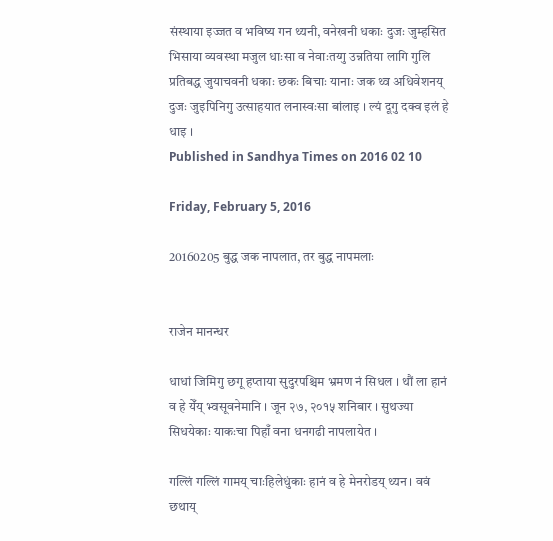संस्थाया इज्जत व भविष्य गन थ्यनी, वनेखनी धकाः दुजः जुम्हसित भिसाया व्यवस्था मजुल धाःसा व नेवाःतय्गु उन्नतिया लागि गुलि प्रतिबद्ध जुयाचवनी धकाः छकः बिचाः यानाः जक थ्व अधिवेशनय् दुजः जुइपिनिगु उत्साहयात लनास्वःसा बांलाइ । ल्यं दूगु दक्व इलं हे धाइ ।
Published in Sandhya Times on 2016 02 10

Friday, February 5, 2016

20160205 बुद्ध जक नापलात, तर बुद्ध नापमलाः


राजेन मानन्धर

धाधां जिमिगु छगू हप्ताया सुदुरपश्चिम भ्रमण नं सिधल । थौं ला हानं व हे येँय् भ्वसूवनेमानि । जून २७, २०१५ शनिबार । सुथज्या सिधयेकाः याकःचा पिहाँ वना धनगढी नापलायेत ।

गल्लिं गल्लिं गामय् चाःहिलेधुंकाः हानं व हे मेनरोडय् थ्यन । ववं छथाय्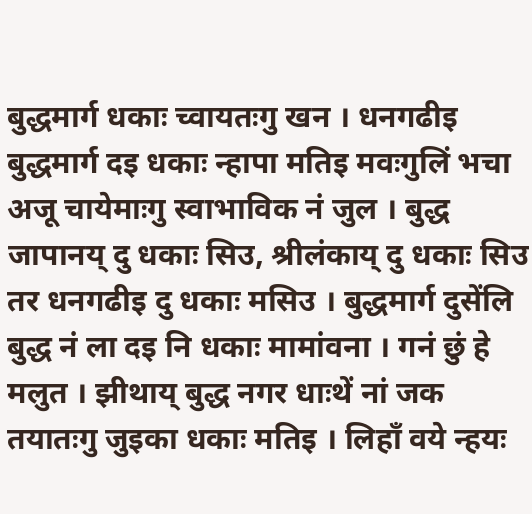बुद्धमार्ग धकाः च्वायतःगु खन । धनगढीइ बुद्धमार्ग दइ धकाः न्हापा मतिइ मवःगुलिं भचा अजू चायेमाःगु स्वाभाविक नं जुल । बुद्ध जापानय् दु धकाः सिउ, श्रीलंकाय् दु धकाः सिउ तर धनगढीइ दु धकाः मसिउ । बुद्धमार्ग दुसेंलि बुद्ध नं ला दइ नि धकाः मामांवना । गनं छुं हे मलुत । झीथाय् बुद्ध नगर धाःथें नां जक तयातःगु जुइका धकाः मतिइ । लिहाँ वये न्हयः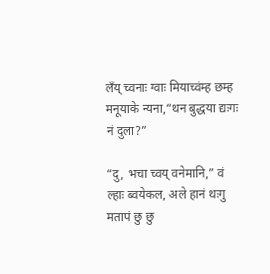लँय् च्वनाः ग्वाः मियाच्वंम्ह छम्ह मनूयाके न्यना,“थन बुद्धया द्यःगः नं दुला?”

“दु, भचा च्वय् वनेमानि,” वं ल्हाः ब्वयेकल, अले हानं थःगु मतापं छु छु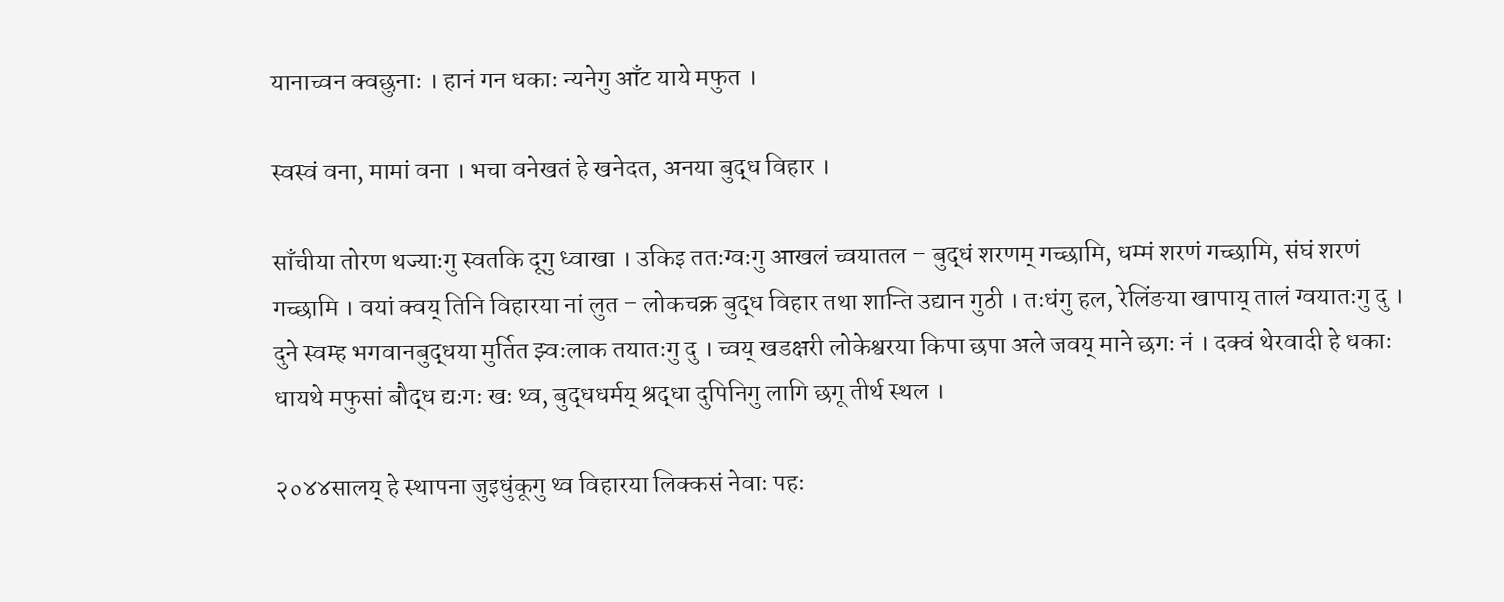यानाच्वन क्वछुनाः । हानं गन धकाः न्यनेगु आँट याये मफुत ।

स्वस्वं वना, मामां वना । भचा वनेखतं हे खनेदत, अनया बुद्ध विहार ।

साँचीया तोरण थज्याःगु स्वतकि दूगु ध्वाखा । उकिइ ततःग्वःगु आखलं च्वयातल – बुद्धं शरणम् गच्छामि, धम्मं शरणं गच्छामि, संघं शरणं गच्छामि । वयां क्वय् तिनि विहारया नां लुत – लोकचक्र बुद्ध विहार तथा शान्ति उद्यान गुठी । तःधंगु हल, रेलिंङया खापाय् तालं ग्वयातःगु दु । दुने स्वम्ह भगवानबुद्धया मुर्तित झ्वःलाक तयातःगु दु । च्वय् खडक्षरी लोकेश्वरया किपा छपा अले जवय् माने छगः नं । दक्वं थेरवादी हे धकाः धायथे मफुसां बौद्ध द्यःगः खः थ्व, बुद्धधर्मय् श्रद्धा दुपिनिगु लागि छगू तीर्थ स्थल ।

२०४४सालय् हे स्थापना जुइधुंकूगु थ्व विहारया लिक्कसं नेवाः पहः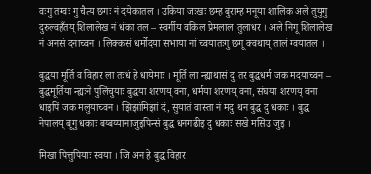वःगु तग्वः गु चैत्य छगः नं दयेकातल । उकिया जःखः छम्ह बुराम्ह मनूया शालिक अले तुयुगु दुरुल्वहँतय् शिलालेख नं धंका तल – स्वर्गीय वकिल प्रेमलाल तुलाधर । अले निगू शिलालेख नं अनसं दनाच्वन । लिक्कसं धर्मोदया सभाया नां च्वयातःगु छगू क्वथाय् तालं ग्वयातल ।

बुद्धया मूर्ति व विहार ला तःधं हे धायेमाः । मूर्ति ला न्ह्याथासं दु तर बुद्धधर्म जक मदयाच्वन – बुद्धमूर्तिया न्ह्यःने पुलिंचुयाः बुद्धया शरणय् वना, धर्मया शरणय् वना, संघया शरणय् वना धाइपिं जक मलुयाच्वन । झिझांमिझां दं, सुयातं वास्ता नं मदु थन बुद्ध दु धकाः । बुद्ध नेपालय् बूगु धकाः बय्बय्यानाजुइपिन्सं बुद्ध धनगढीइ दु धकाः सखे मसिउ जुइ ।

मिखा पित्तुपियाः स्वया । जि अन हे बुद्ध विहार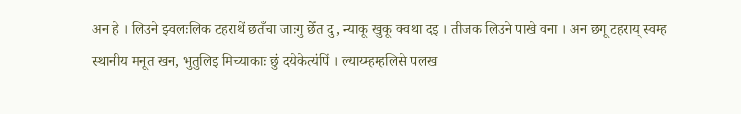अन हे । लिउने झ्वलःलिक टहराथें छतँचा जाःगु छेँत दु, न्याकू खुकू क्वथा दइ । तीजक लिउने पाखे वना । अन छगू टहराय् स्वम्ह स्थानीय मनूत खन, भुतुलिइ मिच्याकाः छुं दयेकेत्यंपिं । ल्याय्म्हम्हलिसे पलख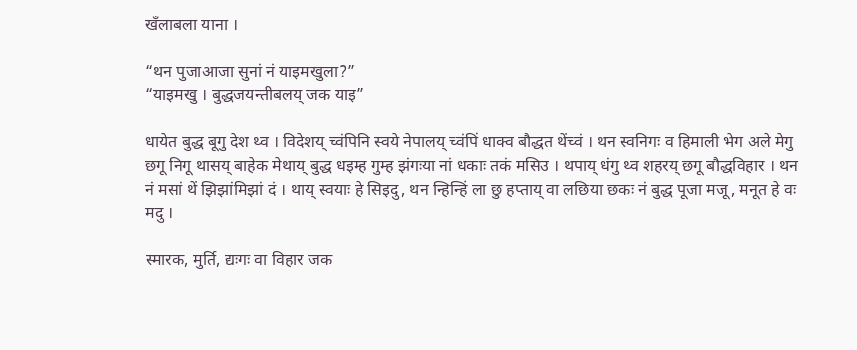खँलाबला याना ।

“थन पुजाआजा सुनां नं याइमखुला?”
“याइमखु । बुद्धजयन्तीबलय् जक याइ”

धायेत बुद्ध बूगु देश थ्व । विदेशय् च्वंपिनि स्वये नेपालय् च्वंपिं धाक्व बौद्धत थेंच्वं । थन स्वनिगः व हिमाली भेग अले मेगु छगू निगू थासय् बाहेक मेथाय् बुद्ध धइम्ह गुम्ह झंगःया नां धकाः तकं मसिउ । थपाय् धंगु थ्व शहरय् छगू बौद्धविहार । थन नं मसां थें झिझांमिझां दं । थाय् स्वयाः हे सिइदु, थन न्हिन्हिं ला छु हप्ताय् वा लछिया छकः नं बुद्ध पूजा मजू, मनूत हे वः मदु ।

स्मारक, मुर्ति, द्यःगः वा विहार जक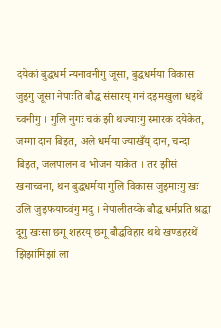दयेकां बुद्धधर्म न्यनावनीगु जूसा, बुद्धधर्मया विकास जुइगु जूसा नेपाःति बौद्ध संसारय् गनं दइमखुला धइथें च्वनीगु । गुलि नुगः चकं झी थज्याःगु स्मारक दयेकेत, जग्गा दान बिइत, अले धर्मया ज्याखँय् दान, चन्दा बिइत, जलपालन व भोजन याकेत । तर झीसं खनाच्वना, थन बुद्धधर्मया गुलि विकास जुइमाःगु खः उलि जुइफयाच्वंगु मदु । नेपालीतय्के बौद्ध धर्मप्रति श्रद्धा दूगु खःसा छगू शहरय् छगू बौद्धविहार थथे खण्डहरथें झिझांमिझां ला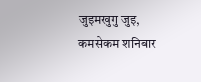जुइमखुगु जुइ, कमसेकम शनिबार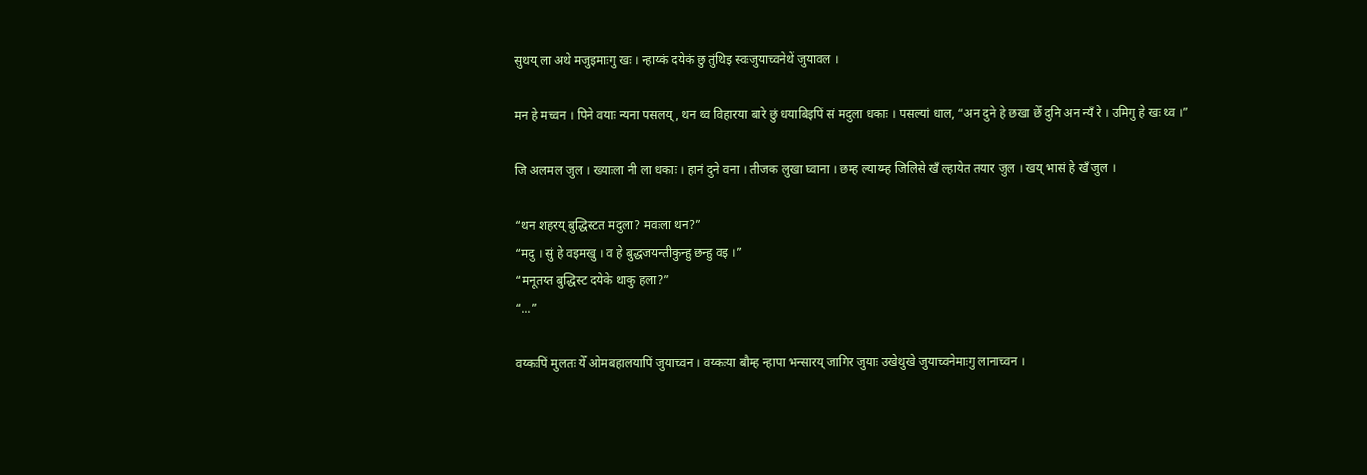सुथय् ला अथे मजुइमाःगु खः । न्हाय्कं दयेकं छु तुंथिइ स्वःजुयाच्वनेथें जुयावल ।

मन हे मच्वन । पिने वयाः न्यना पसलय्, थन थ्व विहारया बारे छुं धयाबिइपिं सं मदुला धकाः । पसल्यां धाल, “अन दुने हे छखा छेँ दुनि अन न्यँ रे । उमिगु हे खः थ्व ।”

जि अलमल जुल । ख्याःला नी ला धकाः । हानं दुने वना । तीजक लुखा घ्वाना । छम्ह ल्याय्म्ह जिलिसे खँ ल्हायेत तयार जुल । खय् भासं हे खँ जुल ।

“थन शहरय् बुद्धिस्टत मदुला? मवःला थन?”
“मदु । सुं हे वइमखु । व हे बुद्धजयन्तीकुन्हु छन्हु वइ ।”
“मनूतय्त बुद्धिस्ट दयेके थाकु हला?”
“...”

वय्कःपिं मुलतः येँ ओमबहालयापिं जुयाच्वन । वय्कःया बौम्ह न्हापा भन्सारय् जागिर जुयाः उखेथुखे जुयाच्वनेमाःगु लानाच्वन ।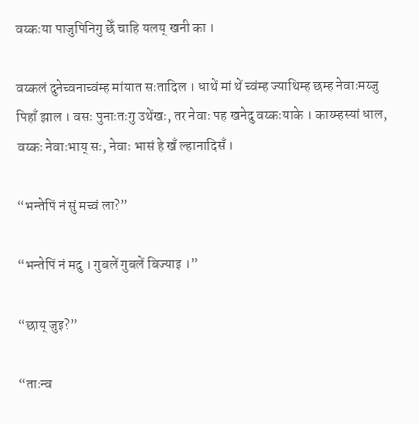वय्कःया पाजुपिनिगु छेँ चाहि यलय् खनी का ।

वय्कलं दुनेच्वनाच्वंम्ह मांयात सःतादिल । धाथें मां थें च्वंम्ह ज्याथिम्ह छम्ह नेवाःमय्जु पिहाँ झाल । वसः पुनाःतःगु उथेंखः, तर नेवाः पह खनेदु वय्कःयाके । काय्म्हस्यां धाल, वय्कः नेवाःभाय् सः, नेवाः भासं हे खँ ल्हानादिसँ ।

“भन्तेपिं नं सुं मच्वं ला?”

“भन्तेपिं नं मदु । गुबलें गुबलें बिज्याइ ।”

“छाय् जुइ?”

“ताःन्व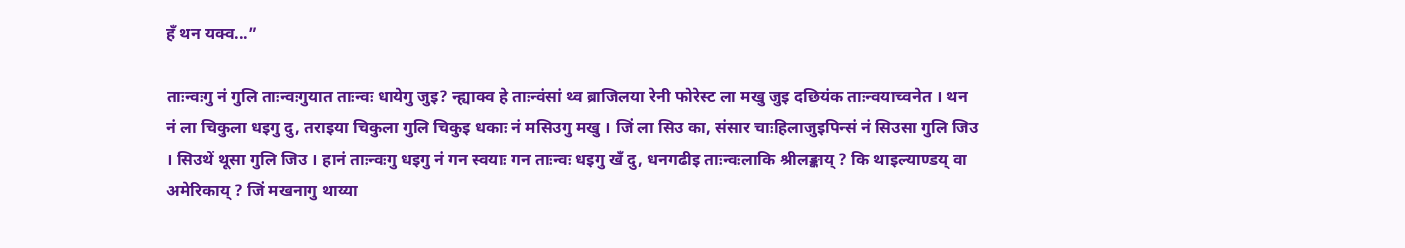हँ थन यक्व...”

ताःन्वःगु नं गुलि ताःन्वःगुयात ताःन्वः धायेगु जुइ? न्ह्याक्व हे ताःन्वंसां थ्व ब्राजिलया रेनी फोरेस्ट ला मखु जुइ दछियंक ताःन्वयाच्वनेत । थन नं ला चिकुला धइगु दु, तराइया चिकुला गुलि चिकुइ धकाः नं मसिउगु मखु । जिं ला सिउ का, संसार चाःहिलाजुइपिन्सं नं सिउसा गुलि जिउ । सिउथें थूसा गुलि जिउ । हानं ताःन्वःगु धइगु नं गन स्वयाः गन ताःन्वः धइगु खँ दु, धनगढीइ ताःन्वःलाकि श्रीलङ्काय् ? कि थाइल्याण्डय् वा अमेरिकाय् ? जिं मखनागु थाय्या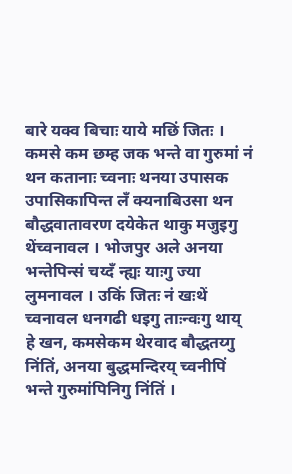बारे यक्व बिचाः याये मछिं जितः । कमसे कम छम्ह जक भन्ते वा गुरुमां नं थन कतानाः च्वनाः थनया उपासक उपासिकापिन्त लँ क्यनाबिउसा थन बौद्धवातावरण दयेकेत थाकु मजुइगु थेंच्वनावल । भोजपुर अले अनया भन्तेपिन्सं चय्दँ न्ह्यः याःगु ज्या लुमनावल । उकिं जितः नं खःथें च्वनावल धनगढी धइगु ताःन्वःगु थाय् हे खन, कमसेकम थेरवाद बौद्धतय्गु निंतिं, अनया बुद्धमन्दिरय् च्वनीपिं भन्ते गुरुमांपिनिगु निंतिं ।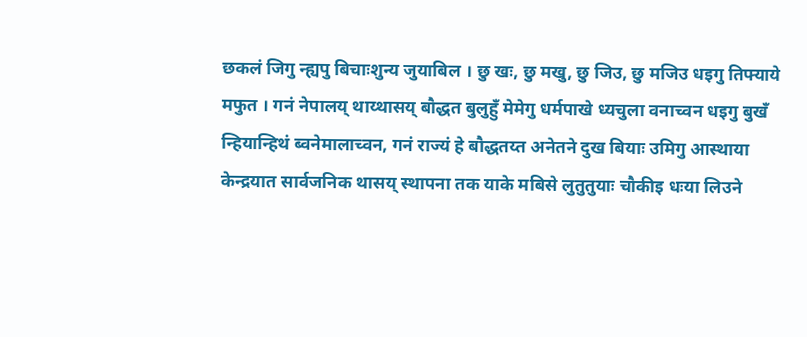छकलं जिगु न्ह्यपु बिचाःशुन्य जुयाबिल । छु खः, छु मखु, छु जिउ, छु मजिउ धइगु तिफ्याये मफुत । गनं नेपालय् थाय्थासय् बौद्धत बुलुहुँ मेमेगु धर्मपाखे ध्यचुला वनाच्वन धइगु बुखँ न्हियान्हिथं ब्वनेमालाच्वन, गनं राज्यं हे बौद्धतय्त अनेतने दुख बियाः उमिगु आस्थाया केन्द्रयात सार्वजनिक थासय् स्थापना तक याके मबिसे लुतुतुयाः चौकीइ धःया लिउने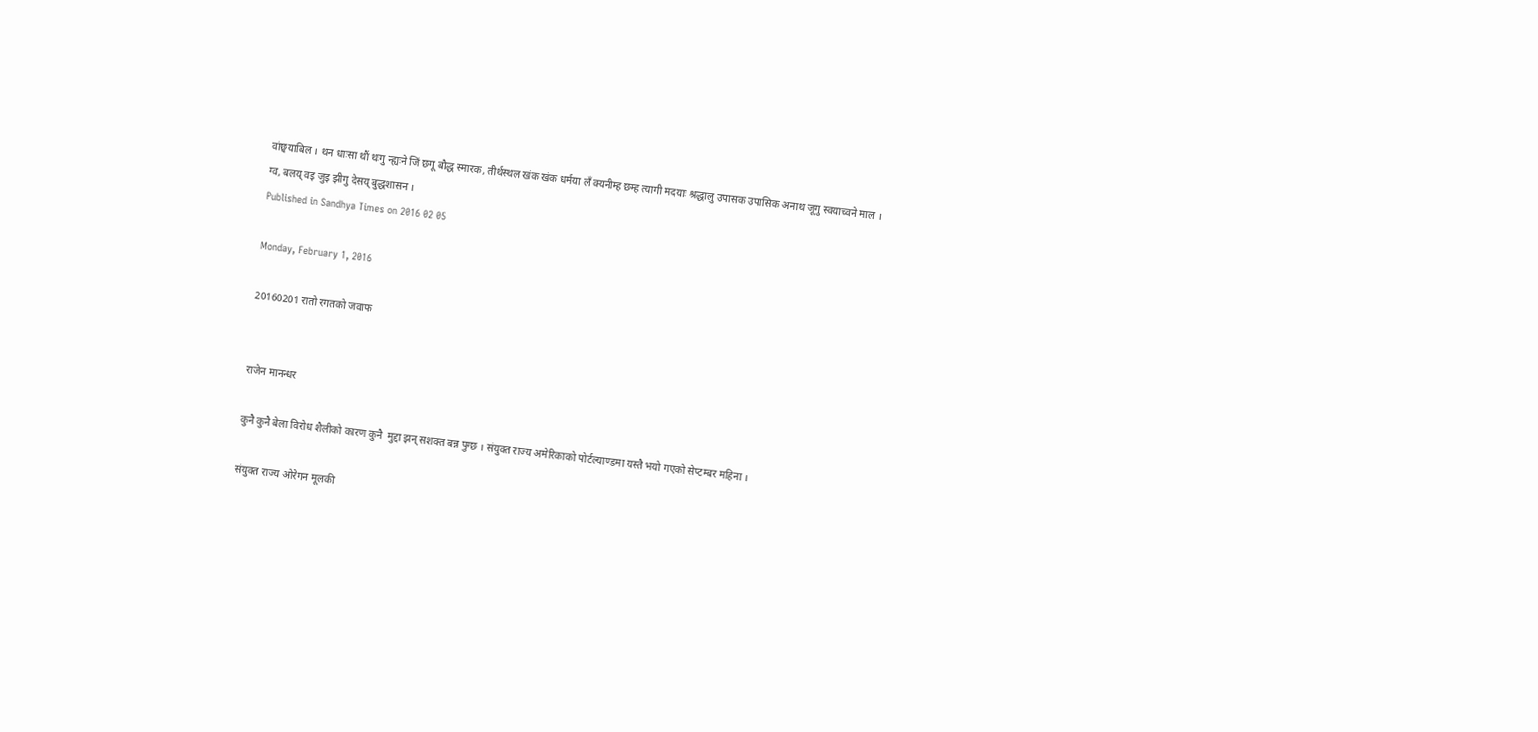वांछ्वयाबिल । थन धाःसा थौं थःगु न्ह्यःने जिं छगू बौद्ध स्मारक, तीर्थस्थल खंक खंक धर्मया लँ क्यनीम्ह छम्ह त्यागी मदयाः श्रद्धालु उपासक उपासिक अनाथ जूगु स्वयाच्वने माल । ग्व, बलय् वइ जुइ झीगु देसय् बुद्धशासन ।
Published in Sandhya Times on 2016 02 05

Monday, February 1, 2016

20160201 रातो रगतको जवाफ


राजेन मानन्धर

कुनै कुनै बेला विरोध शैलीको कारण कुनै  मुद्दा झन् सशक्त बन्न पुग्छ । संयुक्त राज्य अमेरिकाको पोर्टल्याण्डमा यस्तै भयो गएको सेप्टम्बर महिना ।

संयुक्त राज्य ओरेगन मूलकी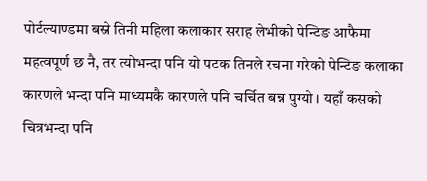पोर्टल्याण्डमा बस्ने तिनी महिला कलाकार सराह लेभीको पेन्टिङ आफैमा महत्वपूर्ण छ नै, तर त्योभन्दा पनि यो पटक तिनले रचना गरेको पेन्टिङ कलाका कारणले भन्दा पनि माध्यमकै कारणले पनि चर्चित बन्न पुग्यो । यहाँ कसको चित्रभन्दा पनि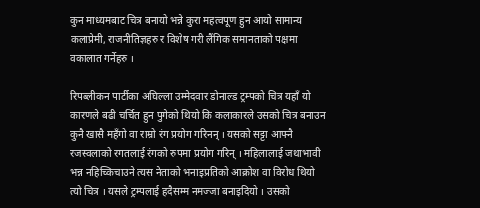कुन माध्यमबाट चित्र बनायो भन्ने कुरा महत्वपूण हुन आयो सामान्य कलाप्रेमी, राजनीतिज्ञहरु र विशेष गरी लैंगिक समानताको पक्षमा वकालात गर्नेहरु ।

रिपब्लीकन पार्टीका अघिल्ला उम्मेदवार डोनाल्ड ट्रम्पको चित्र यहाँ यो कारणले बढी चर्चित हुन पुगेको थियो कि कलाकारले उसको चित्र बनाउन कुनै खासै महँगो वा राम्रो रंग प्रयोग गरिनन् । यसको सट्टा आफ्नै रजस्वलाको रगतलाई रंगको रुपमा प्रयोग गरिन् । महिलालाई जथाभावी भन्न नहिच्किचाउने त्यस नेताको भनाइप्रतिको आक्रोश वा विरोध थियो त्यो चित्र । यसले ट्रम्पलाई हदैसम्म नमज्जा बनाइदियो । उसको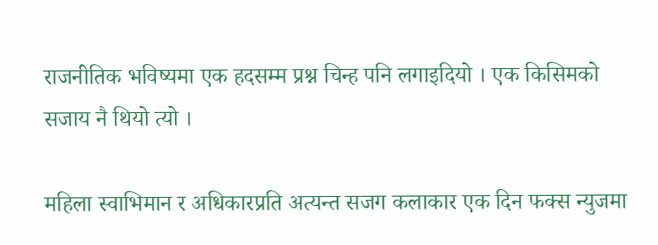राजनीतिक भविष्यमा एक हदसम्म प्रश्न चिन्ह पनि लगाइदियो । एक किसिमको सजाय नै थियो त्यो ।

महिला स्वाभिमान र अधिकारप्रति अत्यन्त सजग कलाकार एक दिन फक्स न्युजमा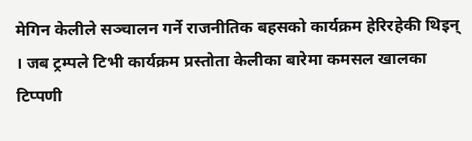मेगिन केलीले सञ्चालन गर्ने राजनीतिक बहसको कार्यक्रम हेरिरहेकी थिइन् । जब ट्रम्पले टिभी कार्यक्रम प्रस्तोता केलीका बारेमा कमसल खालका टिप्पणी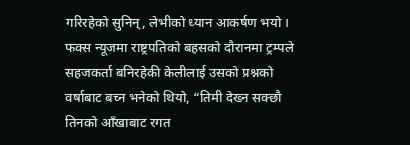गरिरहेको सुनिन्, लेभीको ध्यान आकर्षण भयो । फक्स न्यूजमा राष्ट्रपतिको बहसको दौरानमा ट्रम्पले सहजकर्ता बनिरहेकी केलीलाई उसको प्रश्नको वर्षाबाट बच्न भनेको थियो, “तिमी देख्न सक्छौ तिनको आँखाबाट रगत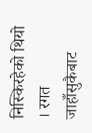निस्किरहेको थियो । रगत जाहाँसुकैबाट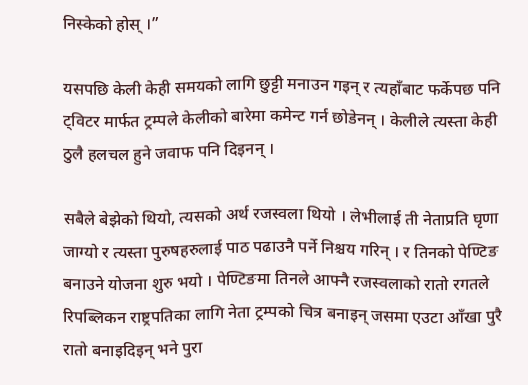निस्केको होस् ।”

यसपछि केली केही समयको लागि छुट्टी मनाउन गइन् र त्यहाँबाट फर्केपछ पनि ट्विटर मार्फत ट्रम्पले केलीको बारेमा कमेन्ट गर्न छोडेनन् । केलीले त्यस्ता केही ठुलै हलचल हुने जवाफ पनि दिइनन् ।

सबैले बेझेको थियो, त्यसको अर्थ रजस्वला थियो । लेभीलाई ती नेताप्रति घृणा जाग्यो र त्यस्ता पुरुषहरुलाई पाठ पढाउनै पर्ने निश्चय गरिन् । र तिनको पेण्टिङ बनाउने योजना शुरु भयो । पेण्टिङमा तिनले आफ्नै रजस्वलाको रातो रगतले रिपब्लिकन राष्ट्रपतिका लागि नेता ट्रम्पको चित्र बनाइन् जसमा एउटा आँखा पुरै रातो बनाइदिइन् भने पुरा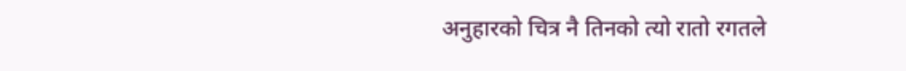अनुहारको चित्र नै तिनको त्यो रातो रगतले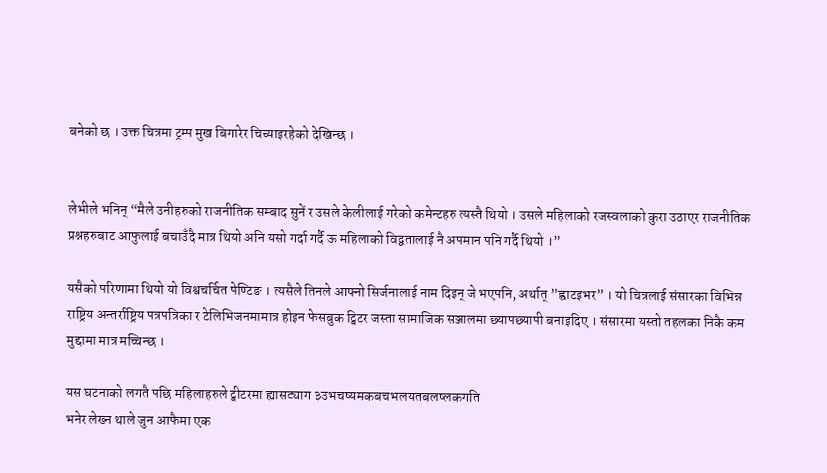बनेको छ । उक्त चित्रमा ट्रम्प मुख बिगारेर चिच्याइरहेको देखिन्छ ।


लेभीले भनिन् “मैले उनीहरुको राजनीतिक सम्बाद सुनें र उसले केलीलाई गरेको कमेन्टहरु त्यस्तै थियो । उसले महिलाको रजस्वलाको कुरा उठाएर राजनीतिक प्रश्नहरुबाट आफुलाई बचाउँदै मात्र थियो अनि यसो गर्दा गर्दै ऊ महिलाको विद्वतालाई नै अपमान पनि गर्दै थियो ।”

यसैको परिणामा थियो यो विश्वचर्चित पेण्टिङ । त्यसैले तिनले आफ्नो सिर्जनालाई नाम दिइन् जे भएपनि, अर्थात् ”ह्वाटइभर” । यो चित्रलाई संसारका विभिन्न राष्ट्रिय अन्तर्राष्ट्रिय पत्रपत्रिका र टेलिभिजनमामात्र होइन फेसबुक ट्विटर जस्ता सामाजिक सञ्जालमा छ्यापछ्यापी बनाइदिए । संसारमा यस्तो तहलका निकै कम मुद्दामा मात्र मच्चिन्छ ।

यस घटनाको लगतै पछि महिलाहरुले ट्वीटरमा ह्यासट्याग ३उभचष्यमकबचभलयतबलष्लकगति
भनेर लेख्न थाले जुन आफैमा एक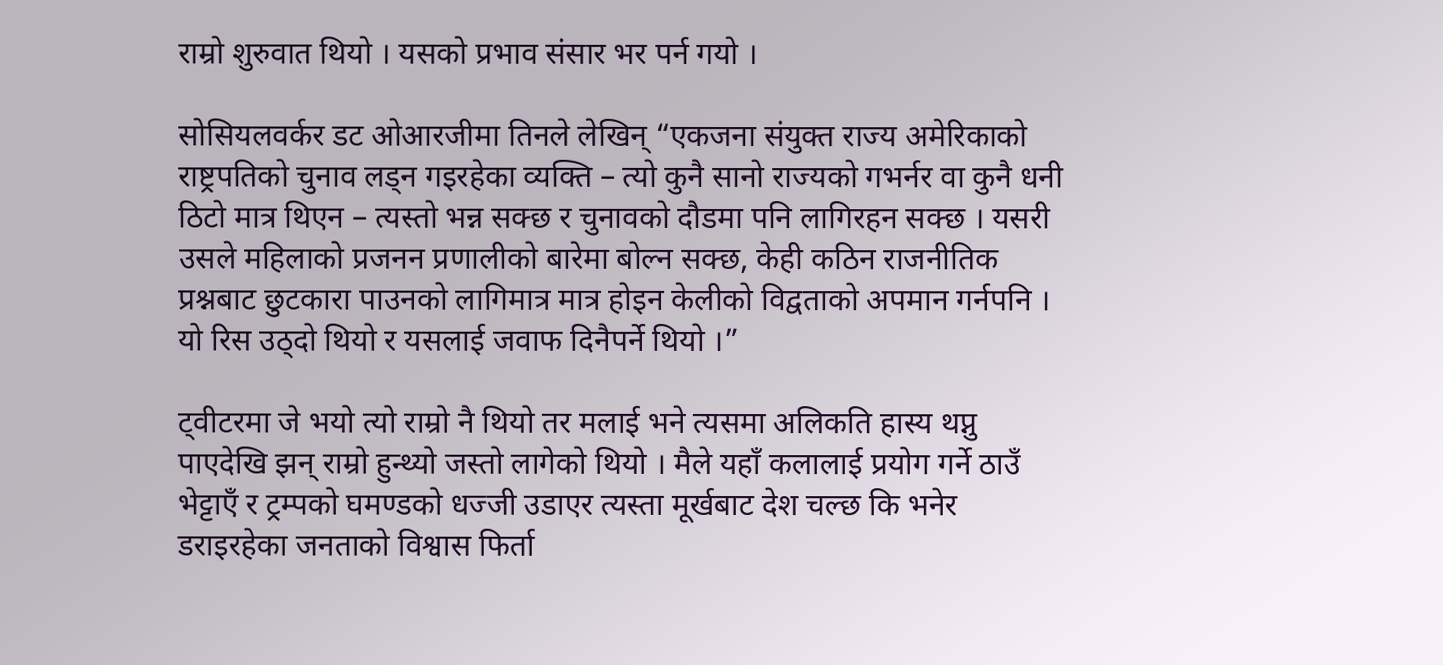राम्रो शुरुवात थियो । यसको प्रभाव संसार भर पर्न गयो ।

सोसियलवर्कर डट ओआरजीमा तिनले लेखिन् “एकजना संयुक्त राज्य अमेरिकाको राष्ट्रपतिको चुनाव लड्न गइरहेका व्यक्ति – त्यो कुनै सानो राज्यको गभर्नर वा कुनै धनी ठिटो मात्र थिएन – त्यस्तो भन्न सक्छ र चुनावको दौडमा पनि लागिरहन सक्छ । यसरी उसले महिलाको प्रजनन प्रणालीको बारेमा बोल्न सक्छ, केही कठिन राजनीतिक प्रश्नबाट छुटकारा पाउनको लागिमात्र मात्र होइन केलीको विद्वताको अपमान गर्नपनि । यो रिस उठ्दो थियो र यसलाई जवाफ दिनैपर्ने थियो ।”

ट्वीटरमा जे भयो त्यो राम्रो नै थियो तर मलाई भने त्यसमा अलिकति हास्य थप्नु पाएदेखि झन् राम्रो हुन्थ्यो जस्तो लागेको थियो । मैले यहाँ कलालाई प्रयोग गर्ने ठाउँ भेट्टाएँ र ट्रम्पको घमण्डको धज्जी उडाएर त्यस्ता मूर्खबाट देश चल्छ कि भनेर डराइरहेका जनताको विश्वास फिर्ता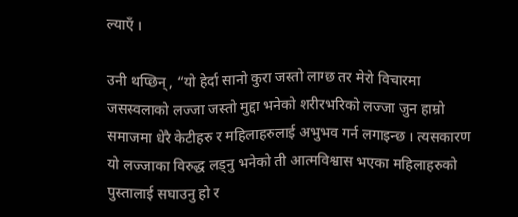ल्याएँ ।

उनी थप्छिन्, “यो हेर्दा सानो कुरा जस्तो लाग्छ तर मेरो विचारमा जसस्वलाको लज्जा जस्तो मुद्दा भनेको शरीरभरिको लज्जा जुन हाम्रो समाजमा धेरै केटीहरु र महिलाहरुलाई अभुभव गर्न लगाइन्छ । त्यसकारण यो लज्जाका विरुद्ध लड्नु भनेको ती आत्मविश्वास भएका महिलाहरुको पुस्तालाई सघाउनु हो र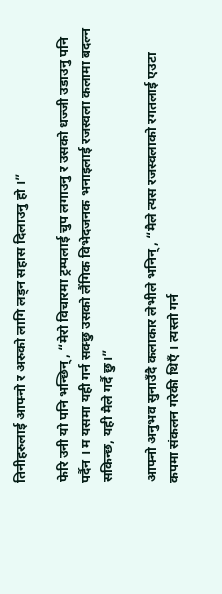तिनीहरुलाई आफ्नो र अरुको लागि लड्न सहास दिलाउनु हो ।”

फेरि उनी यो पनि भन्छिन्, “मेरो विचारमा ट्रम्पलाई चुप लगाउनु र उसको धज्जी उडाउनु पनि पर्दैन । म यसमा यही गर्न सक्छु उसको लैंगिक विभेदजनक भनाइलाई रजस्वला कलामा बदल्न सकिन्छ, यही मैले गर्दै छु।”

आफ्नो अनुभव सुनाउँदै कलाकार लेभीले भनिन्, “मैले त्यस रजस्वलाको रगतलाई एउटा कपमा संकलन गरेकी थिएँ । त्यस्तो गर्न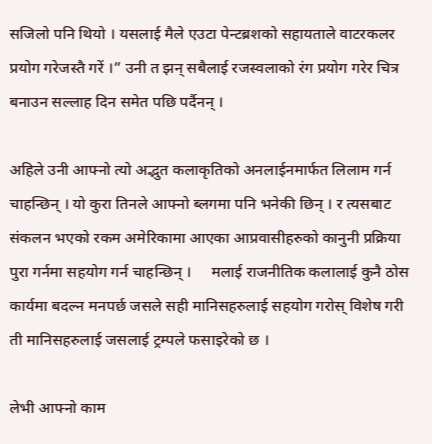सजिलो पनि थियो । यसलाई मैले एउटा पेन्टब्रशको सहायताले वाटरकलर प्रयोग गरेजस्तै गरें ।” उनी त झन् सबैलाई रजस्वलाको रंग प्रयोग गरेर चित्र बनाउन सल्लाह दिन समेत पछि पर्दैनन् ।

अहिले उनी आफ्नो त्यो अद्भुत कलाकृतिको अनलाईनमार्फत लिलाम गर्न चाहन्छिन् । यो कुरा तिनले आफ्नो ब्लगमा पनि भनेकी छिन् । र त्यसबाट संकलन भएको रकम अमेरिकामा आएका आप्रवासीहरुको कानुनी प्रक्रिया पुरा गर्नमा सहयोग गर्न चाहन्छिन् ।     मलाई राजनीतिक कलालाई कुनै ठोस कार्यमा बदल्न मनपर्छ जसले सही मानिसहरुलाई सहयोग गरोस् विशेष गरी ती मानिसहरुलाई जसलाई ट्रम्पले फसाइरेको छ ।

लेभी आफ्नो काम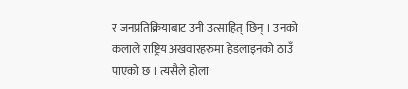र जनप्रतिक्रियाबाट उनी उत्साहित् छिन् । उनको कलाले राष्ट्रिय अखवारहरुमा हेडलाइनको ठाउँ पाएको छ । त्यसैले होला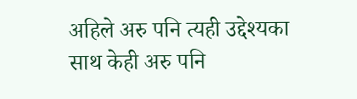अहिले अरु पनि त्यही उद्देश्यका साथ केही अरु पनि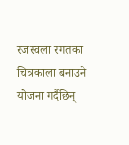रजस्वला रगतका चित्रकाला बनाउने योजना गर्दैछिन्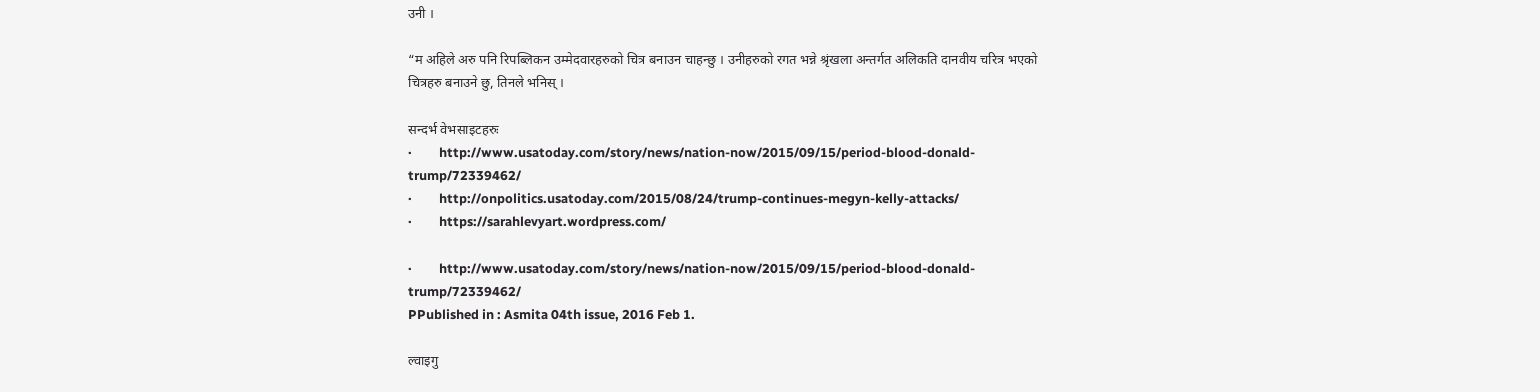उनी ।

“म अहिले अरु पनि रिपब्लिकन उम्मेदवारहरुको चित्र बनाउन चाहन्छु । उनीहरुको रगत भन्ने श्रृंखला अन्तर्गत अलिकति दानवीय चरित्र भएको चित्रहरु बनाउने छु, तिनले भनिस् ।

सन्दर्भ वेभसाइटहरुः
·         http://www.usatoday.com/story/news/nation-now/2015/09/15/period-blood-donald-trump/72339462/
·         http://onpolitics.usatoday.com/2015/08/24/trump-continues-megyn-kelly-attacks/
·         https://sarahlevyart.wordpress.com/

·         http://www.usatoday.com/story/news/nation-now/2015/09/15/period-blood-donald-trump/72339462/
PPublished in : Asmita 04th issue, 2016 Feb 1.

ल्वाइगु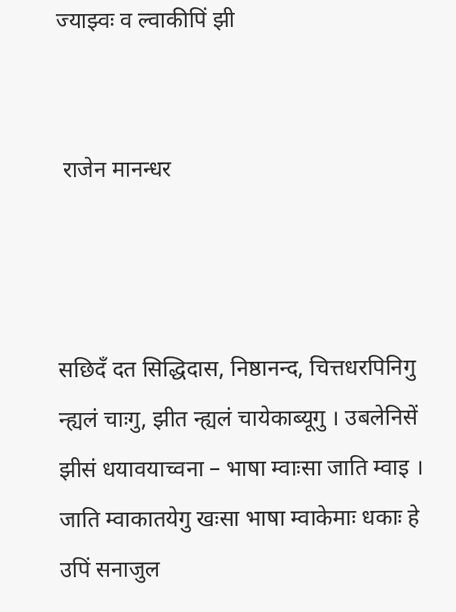ज्याझ्वः व ल्वाकीपिं झी


 राजेन मानन्धर



सछिदँ दत सिद्धिदास, निष्ठानन्द, चित्तधरपिनिगु न्ह्यलं चाःगु, झीत न्ह्यलं चायेकाब्यूगु । उबलेनिसें झीसं धयावयाच्वना – भाषा म्वाःसा जाति म्वाइ । जाति म्वाकातयेगु खःसा भाषा म्वाकेमाः धकाः हे उपिं सनाजुल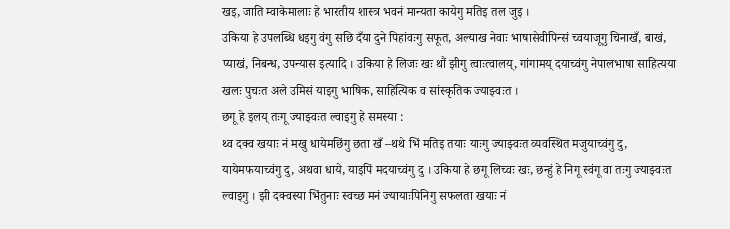खइ, जाति म्वाकेमालाः हे भारतीय शास्त्र भवनं मान्यता कायेगु मतिइ तल जुइ ।
उकिया हे उपलब्धि धइगु वंगु सछि दँया दुने पिहांवःगु सफूत, अल्याख नेवाः भाषासेवीपिन्सं च्वयाजूगु चिनाखँ, बाखं, प्याखं, निबन्ध, उपन्यास इत्यादि । उकिया हे लिजः खः थौं झीगु त्वाःत्वालय्, गांगामय् दयाच्वंगु नेपालभाषा साहित्यया खलः पुचःत अले उमिसं याइगु भाषिक, साहित्यिक व सांस्कृतिक ज्याझ्वःत ।
छगू हे इलय् तःगू ज्याझ्वःत ल्वाइगु हे समस्या :
थ्व दक्व खयाः नं मखु धायेमछिंगु छता खँ –थथे भिं मतिइ तयाः याःगु ज्याझ्वःत व्यवस्थित मजुयाच्वंगु दु, यायेमफयाच्वंगु दु, अथवा धाये, याइपिं मदयाच्वंगु दु । उकिया हे छगू लिच्वः खः, छन्हुं हे निगू स्वंगू वा तःगु ज्याझ्वःत ल्वाइगु । झी दक्वस्या भिंतुनाः स्वच्छ मनं ज्यायाःपिनिगु सफलता खयाः नं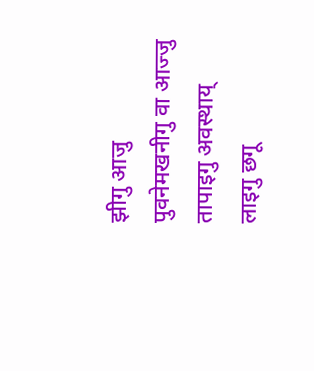झीगु आजु पुवनेमखनीगु वा आज्जु तापाइगु अवस्थाय् लाइगु छगू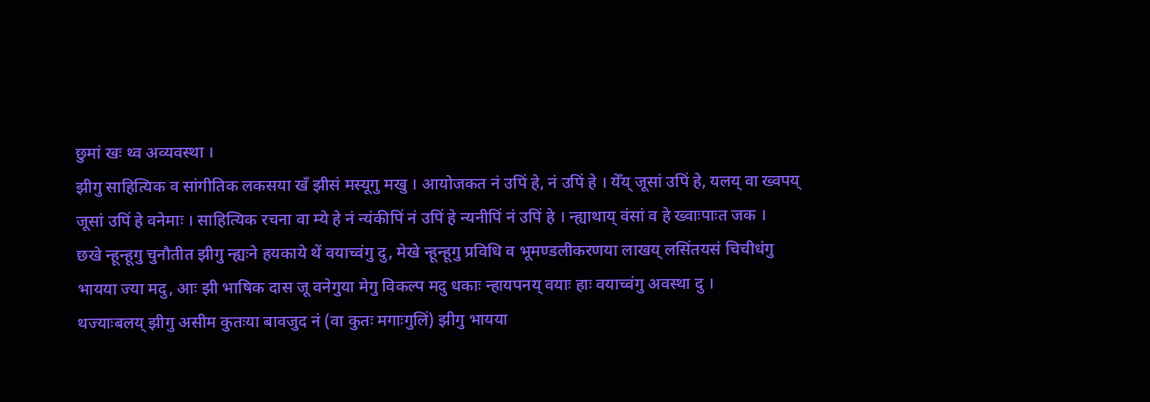छुमां खः थ्व अव्यवस्था ।
झीगु साहित्यिक व सांगीतिक लकसया खँ झीसं मस्यूगु मखु । आयोजकत नं उपिं हे, नं उपिं हे । येँय् जूसां उपिं हे, यलय् वा ख्वपय् जूसां उपिं हे वनेमाः । साहित्यिक रचना वा म्ये हे नं न्यंकीपिं नं उपिं हे न्यनीपिं नं उपिं हे । न्ह्याथाय् वंसां व हे ख्वाःपाःत जक ।
छखे न्हून्हूगु चुनौतीत झीगु न्ह्यःने हयकाये थें वयाच्वंगु दु, मेखे न्हून्हूगु प्रविधि व भूमण्डलीकरणया लाखय् लसिंतयसं चिचीधंगु भायया ज्या मदु, आः झी भाषिक दास जू वनेगुया मेगु विकल्प मदु धकाः न्हायपनय् वयाः हाः वयाच्वंगु अवस्था दु ।
थज्याःबलय् झीगु असीम कुतःया बावजुद नं (वा कुतः मगाःगुलिं) झीगु भायया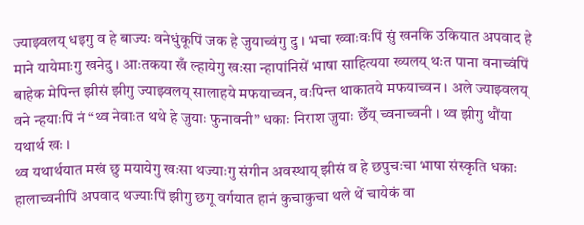ज्याझ्वलय् धइगु व हे बाज्यः वनेधुंकूपिं जक हे जुयाच्वंगु दु । भचा ख्वाःवःपिं सुं खनकि उकियात अपवाद हे माने यायेमाःगु खनेदु । आःतकया खँ ल्हायेगु खःसा न्हापांनिसें भाषा साहित्यया ख्यलय् थःत पाना वनाच्वंपिं बाहेक मेपिन्त झीसं झीगु ज्याझ्वलय् सालाहये मफयाच्वन, वःपिन्त थाकातये मफयाच्वन । अले ज्याझ्वलय् वने न्हयाःपिं नं “थ्व नेवाःत थथे हे जुयाः फुनावनी” धकाः निराश जुयाः छेँय् च्वनाच्वनी । थ्व झीगु थौंया यथार्थ खः ।
थ्व यथार्थयात मखं छु मयायेगु खःसा थज्याःगु संगीन अवस्थाय् झीसं व हे छपुचःचा भाषा संस्कृति धकाः हालाच्वनीपिं अपवाद थज्याःपिं झीगु छगू वर्गयात हानं कुचाकुचा थले थें चायेकं वा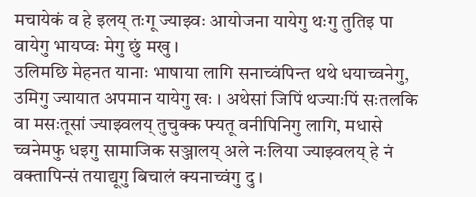मचायेकं व हे इलय् तःगू ज्याझ्वः आयोजना यायेगु थःगु तुतिइ पा वायेगु भायप्वः मेगु छुं मखु ।
उलिमछि मेहनत यानाः भाषाया लागि सनाच्वंपिन्त थथे धयाच्वनेगु, उमिगु ज्यायात अपमान यायेगु खः । अथेसां जिपिं थज्याःपिं सःतलकि वा मसःतूसां ज्याझ्वलय् तुचुक्क फ्यतू वनीपिनिगु लागि, मधासे च्वनेमफु धइगु सामाजिक सञ्जालय् अले नःलिया ज्याझ्वलय् हे नं वक्तापिन्सं तयाद्यूगु बिचालं क्यनाच्वंगु दु ।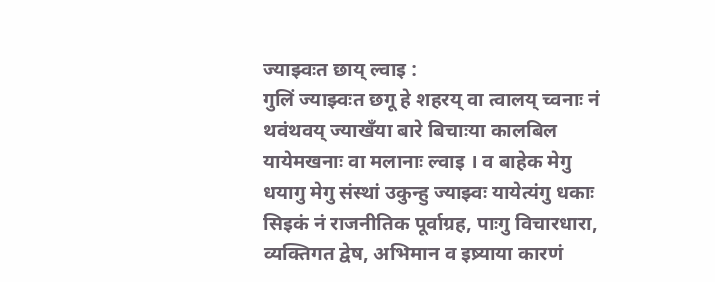ज्याझ्वःत छाय् ल्वाइ :
गुलिं ज्याझ्वःत छगू हे शहरय् वा त्वालय् च्वनाः नं थवंथवय् ज्याखँया बारे बिचाःया कालबिल यायेमखनाः वा मलानाः ल्वाइ । व बाहेक मेगु धयागु मेगु संस्थां उकुन्हु ज्याझ्वः यायेत्यंगु धकाः सिइकं नं राजनीतिक पूर्वाग्रह, पाःगु विचारधारा, व्यक्तिगत द्वेष, अभिमान व इष्र्याया कारणं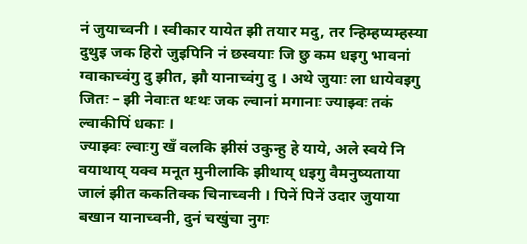नं जुयाच्वनी । स्वीकार यायेत झी तयार मदु, तर न्हिम्हप्यम्हस्या दुथुइ जक हिरो जुइपिनि नं छस्वयाः जि छु कम धइगु भावनां ग्वाकाच्वंगु दु झीत, झौ यानाच्वंगु दु । अथे जुयाः ला धायेवइगु जितः – झी नेवाःत थःथः जक ल्वानां मगानाः ज्याझ्वः तकं ल्वाकीपिं धकाः ।
ज्याझ्वः ल्वाःगु खँ वलकि झीसं उकुन्हु हे याये, अले स्वये नि वयाथाय् यक्व मनूत मुनीलाकि झीथाय् धइगु वैमनुष्यताया जालं झीत ककतिक्क चिनाच्वनी । पिनें पिनें उदार जुयाया बखान यानाच्वनी, दुनं चखुंचा नुगः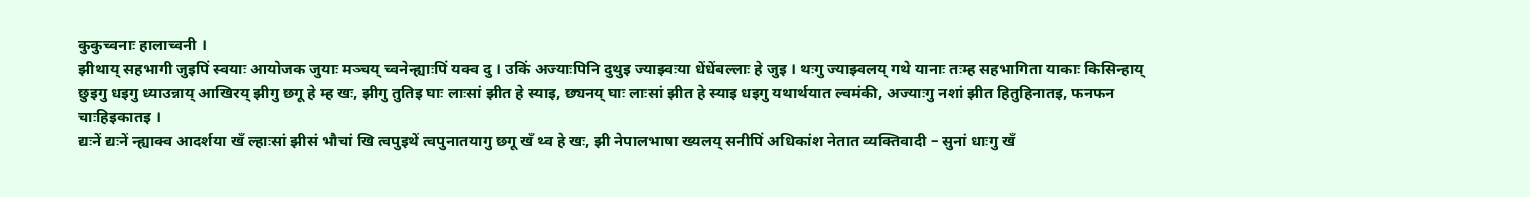कुकुच्वनाः हालाच्वनी ।
झीथाय् सहभागी जुइपिं स्वयाः आयोजक जुयाः मञ्चय् च्वनेन्ह्याःपिं यक्व दु । उकिं अज्याःपिनि दुथुइ ज्याझ्वःया धेंधेंबल्लाः हे जुइ । थःगु ज्याझ्वलय् गथे यानाः तःम्ह सहभागिता याकाः किसिन्हाय् छुइगु धइगु ध्याउन्नाय् आखिरय् झीगु छगू हे म्ह खः, झीगु तुतिइ घाः लाःसां झीत हे स्याइ, छ्यनय् घाः लाःसां झीत हे स्याइ धइगु यथार्थयात ल्वमंकी, अज्याःगु नशां झीत हितुहिनातइ, फनफन चाःहिइकातइ ।
द्यःनें द्यःनें न्ह्याक्व आदर्शया खँ ल्हाःसां झीसं भौचां खि त्वपुइथें त्वपुनातयागु छगू खँ थ्व हे खः, झी नेपालभाषा ख्यलय् सनीपिं अधिकांश नेतात व्यक्तिवादी – सुनां धाःगु खँ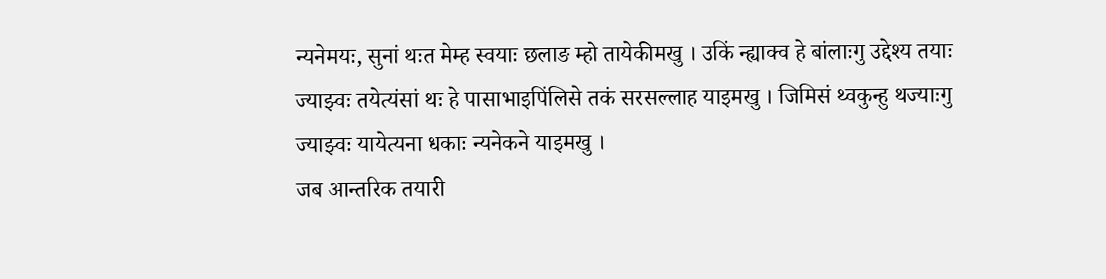न्यनेमयः, सुनां थःत मेम्ह स्वयाः छलाङ म्हो तायेकीमखु । उकिं न्ह्याक्व हे बांलाःगु उद्देश्य तयाः ज्याझ्वः तयेत्यंसां थः हे पासाभाइपिंलिसे तकं सरसल्लाह याइमखु । जिमिसं थ्वकुन्हु थज्याःगु ज्याझ्वः यायेत्यना धकाः न्यनेकने याइमखु ।
जब आन्तरिक तयारी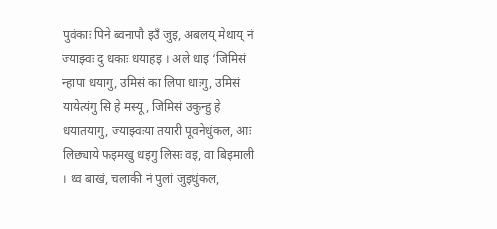पुवंकाः पिने ब्वनापौ इउँ जुइ, अबलय् मेथाय् नं ज्याझ्वः दु धकाः धयाहइ । अले धाइ ‘जिमिसं न्हापा धयागु, उमिसं का लिपा धाःगु, उमिसं यायेत्यंगु सि हे मस्यू, जिमिसं उकुन्हु हे धयातयागु, ज्याझ्वःया तयारी पूवनेधुंकल, आः लिछ्याये फइमखु धइगु लिसः वइ, वा बिइमाली । थ्व बाखं, चलाकी नं पुलां जुइधुंकल,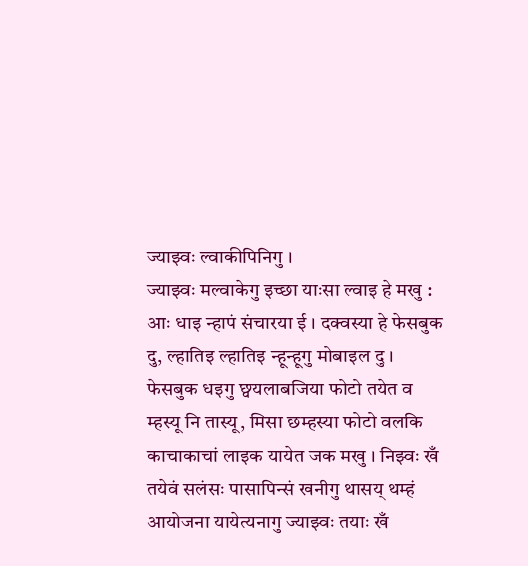ज्याझ्वः ल्वाकीपिनिगु ।
ज्याझ्वः मल्वाकेगु इच्छा याःसा ल्वाइ हे मखु :
आः धाइ न्हापं संचारया ई । दक्वस्या हे फेसबुक दु, ल्हातिइ ल्हातिइ न्हून्हूगु मोबाइल दु । फेसबुक धइगु छ्वयलाबजिया फोटो तयेत व म्हस्यू नि तास्यू, मिसा छम्हस्या फोटो वलकि काचाकाचां लाइक यायेत जक मखु । निझ्वः खँ तयेवं सलंसः पासापिन्सं खनीगु थासय् थम्हं आयोजना यायेत्यनागु ज्याझ्वः तयाः खँ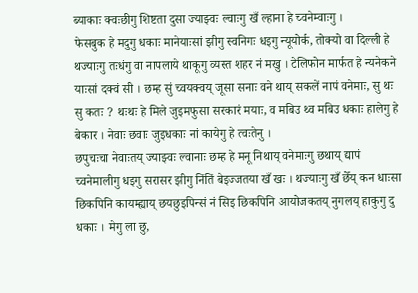ब्याकाः क्वःछीगु शिष्टता दुसा ज्याझ्वः ल्वाःगु खँ ल्हाना हे च्वनेम्वाःगु ।
फेसबुक हे मदुगु धकाः मानेयाःसां झीगु स्वनिगः धइगु न्यूयोर्क, तोक्यो वा दिल्ली हे थज्याःगु तःधंगु वा नापलाये थाकूगु व्यस्त शहर नं मखु । टेलिफोन मार्फत हे न्यनेकने याःसां दक्वं सी । छम्ह सुं च्वयक्वय् जूसा सनाः वने थाय् सकलें नापं वनेमाः, सु थः सु कतः ? थःथः हे मिले जुइमफुसा सरकारं मयाः, व मबिउ थ्व मबिउ धकाः हालेगु हे बेकार । नेवाः छवाः जुइधकाः नां कायेगु हे त्वःतेनु ।
छपुचःचा नेवाःतय् ज्याझ्वः ल्वानाः छम्ह हे मनू निथाय् वनेमाःगु छथाय् द्यापं च्वनेमालीगु धइगु सरासर झीगु निंतिं बेइज्जतया खँ खः । थज्याःगु खँ छेँय् कन धाःसा छिकपिनि कायम्ह्याय् छयछुइपिन्सं नं सिइ छिकपिनि आयोजकतय् नुगलय् हाकुगु दु धकाः । मेगु ला छु,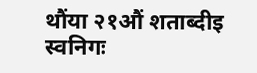थौंया २१औं शताब्दीइ स्वनिगः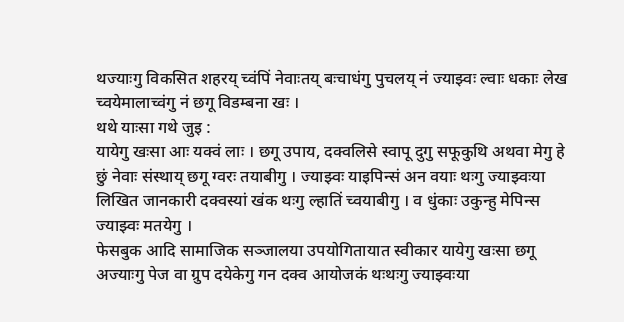थज्याःगु विकसित शहरय् च्वंपिं नेवाःतय् बःचाधंगु पुचलय् नं ज्याझ्वः ल्वाः धकाः लेख च्वयेमालाच्वंगु नं छगू विडम्बना खः ।
थथे याःसा गथे जुइ :
यायेगु खःसा आः यक्वं लाः । छगू उपाय, दक्वलिसे स्वापू दुगु सफूकुथि अथवा मेगु हे छुं नेवाः संस्थाय् छगू ग्वरः तयाबीगु । ज्याझ्वः याइपिन्सं अन वयाः थःगु ज्याझ्वःया लिखित जानकारी दक्वस्यां खंक थःगु ल्हातिं च्वयाबीगु । व धुंकाः उकुन्हु मेपिन्स ज्याझ्वः मतयेगु ।
फेसबुक आदि सामाजिक सञ्जालया उपयोगितायात स्वीकार यायेगु खःसा छगू अज्याःगु पेज वा ग्रुप दयेकेगु गन दक्व आयोजकं थःथःगु ज्याझ्वःया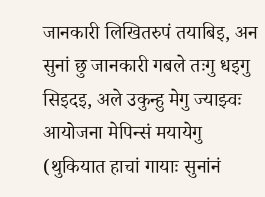जानकारी लिखितरुपं तयाबिइ, अन सुनां छु जानकारी गबले तःगु धइगु सिइदइ, अले उकुन्हु मेगु ज्याझ्वः आयोजना मेपिन्सं मयायेगु (थुकियात हाचां गायाः सुनांनं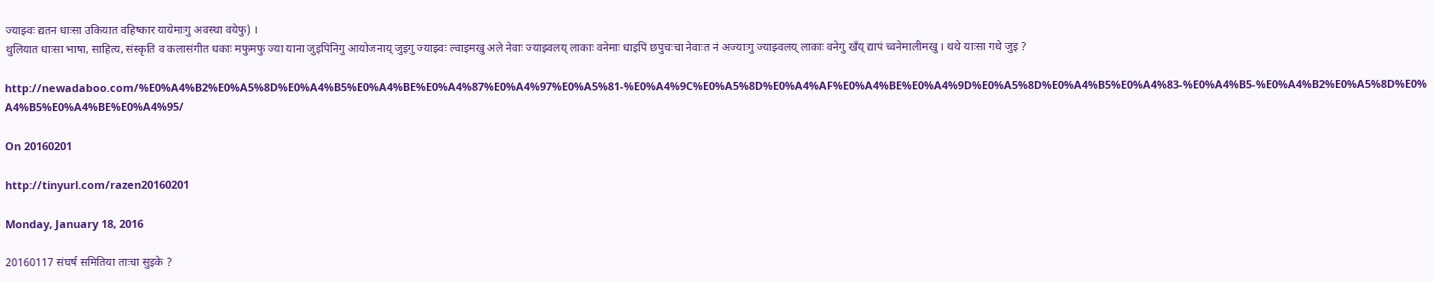ज्याझ्वः द्यतन धाःसा उकियात वहिष्कार यायेमाःगु अवस्था वयेफु) ।
थुलियात धाःसा भाषा, साहित्य, संस्कृति व कलासंगीत धकाः मफुमफु ज्या याना जुइपिनिगु आयोजनाय् जुइगु ज्याझ्वः ल्वाइमखु अले नेवाः ज्याझ्वलय् लाकाः वनेमाः धाइपिं छपुचःचा नेवाःत नं अज्याःगु ज्याझ्वलय् लाकाः वनेगु खँय् द्यापं च्वनेमालीमखु । थथे याःसा गथे जुइ ?

http://newadaboo.com/%E0%A4%B2%E0%A5%8D%E0%A4%B5%E0%A4%BE%E0%A4%87%E0%A4%97%E0%A5%81-%E0%A4%9C%E0%A5%8D%E0%A4%AF%E0%A4%BE%E0%A4%9D%E0%A5%8D%E0%A4%B5%E0%A4%83-%E0%A4%B5-%E0%A4%B2%E0%A5%8D%E0%A4%B5%E0%A4%BE%E0%A4%95/

On 20160201

http://tinyurl.com/razen20160201

Monday, January 18, 2016

20160117 संघर्ष समितिया ताःचा सुइके ?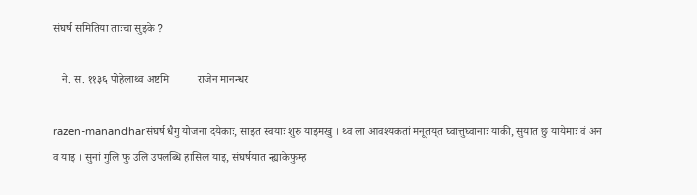संघर्ष समितिया ताःचा सुइके ?

   ने. स. ११३६ पोहेलाथ्व अष्टमि          राजेन मानन्धर

razen-manandharसंघर्ष धैगु योजना दयेकाः, साइत स्वयाः शुरु याइमखु । थ्व ला आवश्यकतां मनूतय्‌त घ्वात्तुघ्वानाः याकी, सुयात छु यायेमाः वं अन व याइ । सुनां गुलि फु उलि उपलब्धि हासिल याइ, संघर्षयात न्ह्याकेफुम्ह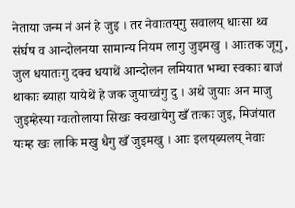नेताया जन्म नं अनं हे जुइ । तर नेवाःतय्‌गु सवालय् धाःसा थ्व संर्घष व आन्दोलनया सामान्य नियम लागु जुइमखु । आःतक जूगु, जुल धयातःगु दक्व धयाथें आन्दोलन लमियात भम्चा स्वकाः बाजं थाकाः ब्याहा यायेथें हे जक जुयाच्वंगु दु । अथे जुयाः अन माजु जुइम्हेस्या ग्वःतोलाया सिखः क्वखायेगु खँ तःकः जुइ, मिजंयात यःम्ह खः लाकि मखु धैगु खँ जुइमखु । आः इलय्‌ब्यलय् नेवाः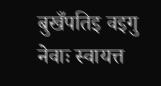बुखँपतिइ वइगु नेवाः स्वायत्त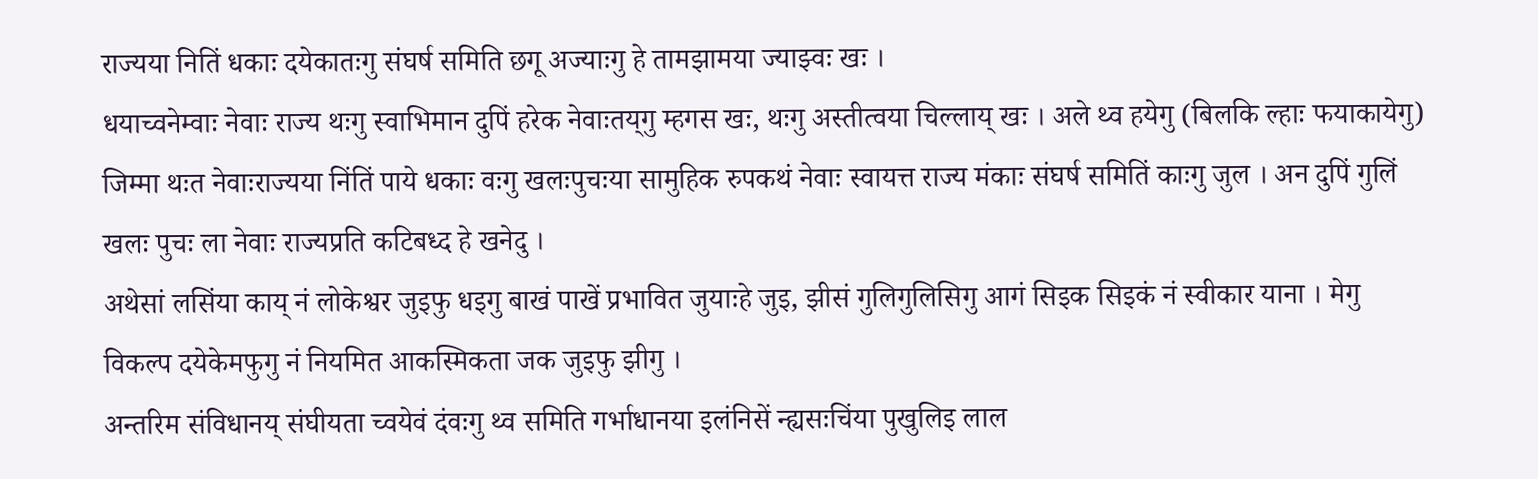राज्यया नितिं धकाः दयेकातःगु संघर्ष समिति छगू अज्याःगु हे तामझामया ज्याझ्वः खः ।
धयाच्वनेम्वाः नेवाः राज्य थःगु स्वाभिमान दुपिं हरेक नेवाःतय्‌गु म्हगस खः, थःगु अस्तीत्वया चिल्लाय् खः । अले थ्व हयेगु (बिलकि ल्हाः फयाकायेगु) जिम्मा थःत नेवाःराज्यया निंतिं पाये धकाः वःगु खलःपुचःया सामुहिक रुपकथं नेवाः स्वायत्त राज्य मंकाः संघर्ष समितिं काःगु जुल । अन दुपिं गुलिं खलः पुचः ला नेवाः राज्यप्रति कटिबध्द हे खनेदु ।
अथेसां लसिंया काय् नं लोकेश्वर जुइफु धइगु बाखं पाखें प्रभावित जुयाःहे जुइ, झीसं गुलिगुलिसिगु आगं सिइक सिइकं नं स्वीकार याना । मेगु विकल्प दयेकेमफुगु नं नियमित आकस्मिकता जक जुइफु झीगु ।
अन्तरिम संविधानय् संघीयता च्वयेवं दंवःगु थ्व समिति गर्भाधानया इलंनिसें न्ह्यसःचिंया पुखुलिइ लाल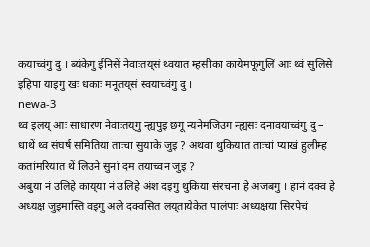कयाच्वंगु दु । ब्यंकेगु ईनिसें नेवाःतय्‌सं थ्वयात म्हसीका कायेमफूगुलिं आः थ्वं सुलिसे इहिपा याइगु खः धकाः मनूतय्‌सं स्वयाच्वंगु दु ।
newa-3
थ्व इलय् आः साधारण नेवाःतय्‌गु न्ह्यपुइ छगू न्यनेमजिउग न्ह्यसः दनावयाच्वंगु दु – धाथें थ्व संघर्ष समितिया ताःचा सुयाके जुइ ? अथवा थुकियात ताःचां प्याखं हुलीम्ह कतांमरियात थें लिउने सुनां दम तयाच्वन जुइ ?
अबुया नं उलिहे काय्‌या नं उलिहे अंश दइगु थुकिया संरचना हे अजबगु । हानं दक्व हे अध्यक्ष जुइमास्ति वइगु अले दक्वसित लय्‌तायेकेत पालंपाः अध्यक्षया सिरपेचं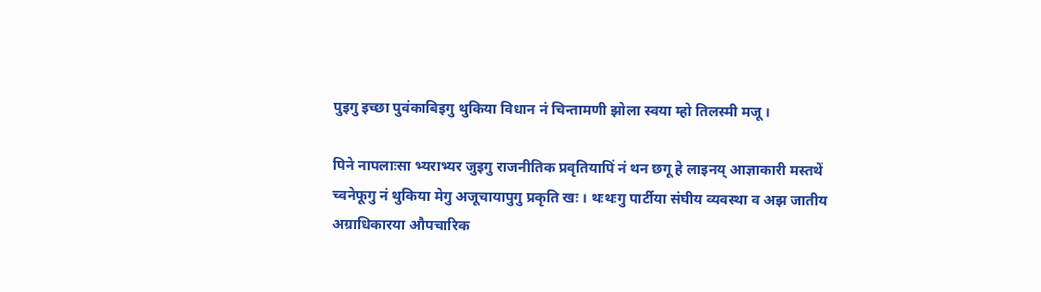पुइगु इच्छा पुवंकाबिइगु थुकिया विधान नं चिन्तामणी झोला स्वया म्हो तिलस्मी मजू ।

पिने नापलाःसा भ्यराभ्यर जुइगु राजनीतिक प्रवृतियापिं नं थन छगू हे लाइनय् आज्ञाकारी मस्तथें च्वनेफूगु नं थुकिया मेगु अजूचायापुगु प्रकृति खः । थःथःगु पार्टीया संघीय व्यवस्था व अझ जातीय अग्राधिकारया औपचारिक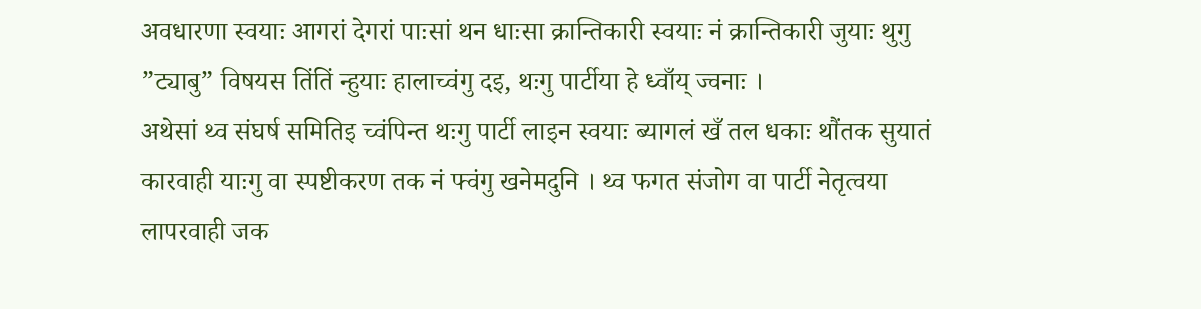अवधारणा स्वयाः आगरां देगरां पाःसां थन धाःसा क्रान्तिकारी स्वयाः नं क्रान्तिकारी जुयाः थुगु ”ट्याबु” विषयस तिंतिं न्हुयाः हालाच्वंगु दइ, थःगु पार्टीया हे ध्वाँय् ज्वनाः ।
अथेसां थ्व संघर्ष समितिइ च्वंपिन्त थःगु पार्टी लाइन स्वयाः ब्यागलं खँ तल धकाः थौंतक सुयातं कारवाही याःगु वा स्पष्टीकरण तक नं फ्वंगु खनेमदुनि । थ्व फगत संजोग वा पार्टी नेतृत्वया लापरवाही जक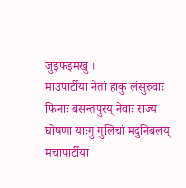जुइफइमखु ।
माउपार्टीया नेतां हाकु लंसुरुवाः फिनाः बसन्तपुरय् नेवाः राज्य घोषणा याःगु गुलिचां मदुनिबलय् मचापार्टीया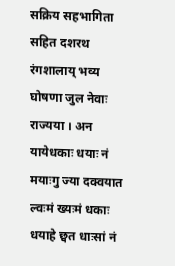सक्रिय सहभागिता सहित दशरथ रंगशालाय् भव्य घोषणा जुल नेवाः राज्यया । अन यायेधकाः धयाः नं मयाःगु ज्या दक्वयात ल्वःमं ख्यःमं धकाः धयाहे छ्वत धाःसां नं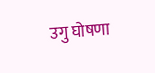उगु घोषणा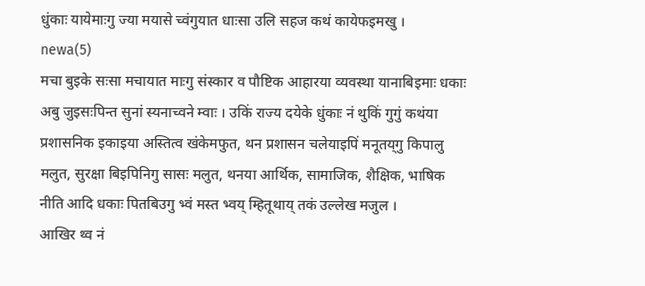धुंकाः यायेमाःगु ज्या मयासे च्वंगुयात धाःसा उलि सहज कथं कायेफइमखु ।
newa(5)
मचा बुइके सःसा मचायात माःगु संस्कार व पौष्टिक आहारया व्यवस्था यानाबिइमाः धकाः अबु जुइसःपिन्त सुनां स्यनाच्वने म्वाः । उकिं राज्य दयेके धुंकाः नं थुकिं गुगुं कथंया प्रशासनिक इकाइया अस्तित्व खंकेमफुत, थन प्रशासन चलेयाइपिं मनूतय्‌गु किपालु मलुत, सुरक्षा बिइपिनिगु सासः मलुत, थनया आर्थिक, सामाजिक, शैक्षिक, भाषिक नीति आदि धकाः पितबिउगु भ्वं मस्त भ्वय् म्हितूथाय् तकं उल्लेख मजुल ।
आखिर थ्व नं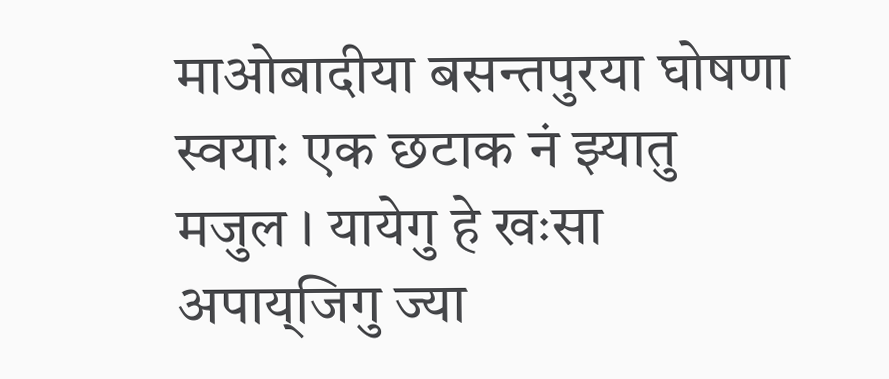माओबादीया बसन्तपुरया घोषणा स्वयाः एक छटाक नं झ्यातु मजुल । यायेगु हे खःसा अपाय्‌जिगु ज्या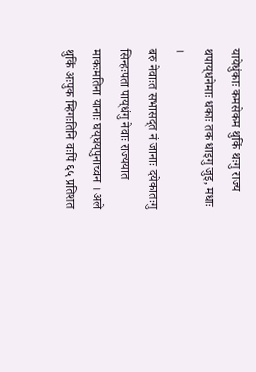यायेधुंकाः कमसेकम थुकिं थःगु राज्य थपाय्‌धनेमाः धकाः तक धाइगु जुइ, मधाः ।
बरु नेवाःत सभासद्त नं जानाः दयेकातःगु सिन्हःपता पाय्‌धंगु नेवाः राज्ययात माकःमतिना यानाः घय्‌घय्‌पुनाच्वन । अले थुकिं अःपुक म्हिगःतिनि वःपिं ६५ प्रतिशत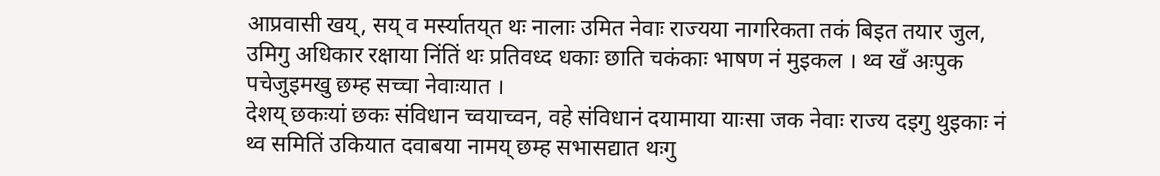आप्रवासी खय्, सय् व मर्स्यातय्‌त थः नालाः उमित नेवाः राज्यया नागरिकता तकं बिइत तयार जुल, उमिगु अधिकार रक्षाया निंतिं थः प्रतिवध्द धकाः छाति चकंकाः भाषण नं मुइकल । थ्व खँ अःपुक पचेजुइमखु छम्ह सच्चा नेवाःयात ।
देशय् छकःयां छकः संविधान च्वयाच्वन, वहे संविधानं दयामाया याःसा जक नेवाः राज्य दइगु थुइकाः नं थ्व समितिं उकियात दवाबया नामय् छम्ह सभासद्यात थःगु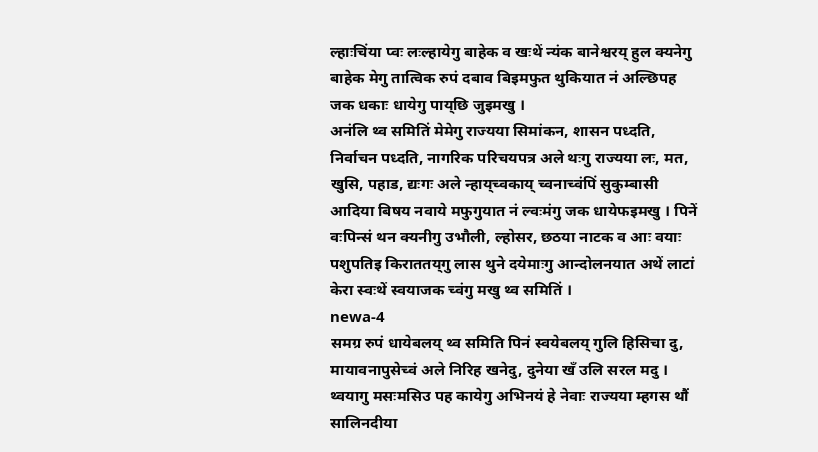ल्हाःचिंया प्वः लःल्हायेगु बाहेक व खःथें न्यंक बानेश्वरय् हुल क्यनेगु बाहेक मेगु तात्विक रुपं दबाव बिइमफुत थुकियात नं अल्छिपह जक धकाः धायेगु पाय्‌छि जुइमखु ।
अनंलि थ्व समितिं मेमेगु राज्यया सिमांकन, शासन पध्दति, निर्वाचन पध्दति, नागरिक परिचयपत्र अले थःगु राज्यया लः, मत, खुसि, पहाड, द्यःगः अले न्हाय्‌च्वकाय् च्वनाच्वंपिं सुकुम्बासी आदिया बिषय नवाये मफुगुयात नं ल्वःमंगु जक धायेफइमखु । पिनें वःपिन्सं थन क्यनीगु उभौली, ल्होसर, छठया नाटक व आः वयाः पशुपतिइ किराततय्‌गु लास थुने दयेमाःगु आन्दोलनयात अथें लाटां केरा स्वःथें स्वयाजक च्वंगु मखु थ्व समितिं ।
newa-4
समग्र रुपं धायेबलय् थ्व समिति पिनं स्वयेबलय् गुलि हिसिचा दु, मायावनापुसेच्वं अले निरिह खनेदु, दुनेया खँ उलि सरल मदु । थ्वयागु मसःमसिउ पह कायेगु अभिनयं हे नेवाः राज्यया म्हगस थौं सालिनदीया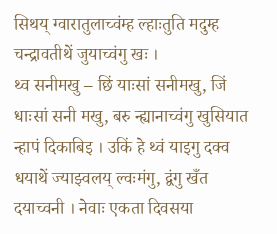सिथय् ग्वारातुलाच्वंम्ह ल्हाःतुति मदुम्ह चन्द्रावतीथें जुयाच्वंगु खः ।
थ्व सनीमखु – छिं याःसां सनीमखु, जिं धाःसां सनी मखु, बरु न्ह्यानाच्वंगु खुसियात न्हापं दिकाबिइ । उकिं हे थ्वं याइगु दक्व धयाथें ज्याझ्वलय् ल्वःमंगु, द्वंगु खँत दयाच्वनी । नेवाः एकता दिवसया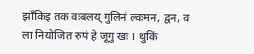झाँकिइ तक वःबलय् गुलिनं ल्वःमन, द्वन, व ला नियोजित रुपं हे जूगु खः । थुकिं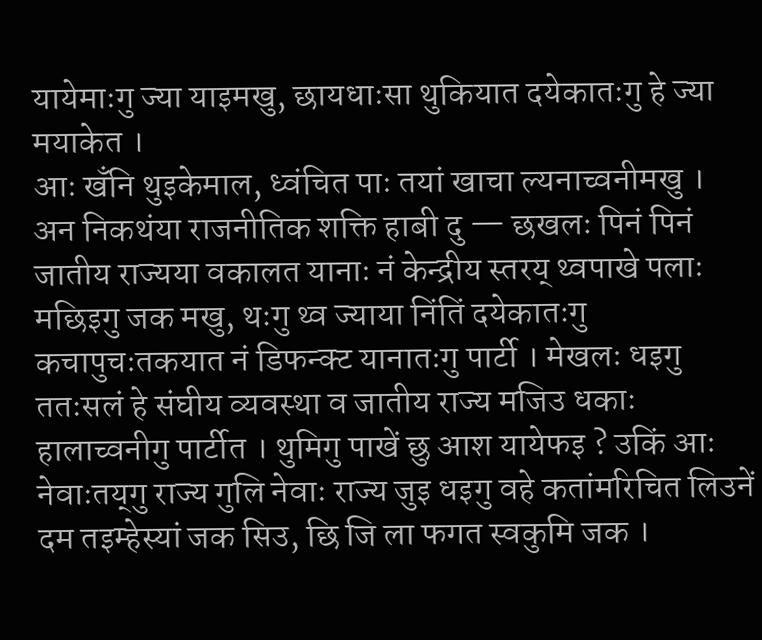यायेमाःगु ज्या याइमखु, छायधाःसा थुकियात दयेकातःगु हे ज्या मयाकेत ।
आः खँनि थुइकेमाल, ध्वंचित पाः तयां खाचा ल्यनाच्वनीमखु । अन निकथंया राजनीतिक शक्ति हाबी दु — छखलः पिनं पिनं जातीय राज्यया वकालत यानाः नं केन्द्रीय स्तरय् थ्वपाखे पलाः मछिइगु जक मखु, थःगु थ्व ज्याया निंतिं दयेकातःगु कचापुचःतकयात नं डिफन्क्ट यानातःगु पार्टी । मेखलः धइगु ततःसलं हे संघीय व्यवस्था व जातीय राज्य मजिउ धकाः हालाच्वनीगु पार्टीत । थुमिगु पाखें छु आश यायेफइ ? उकिं आः नेवाःतय्‌गु राज्य गुलि नेवाः राज्य जुइ धइगु वहे कतांमरिचित लिउनें दम तइम्हेस्यां जक सिउ, छि जि ला फगत स्वकुमि जक ।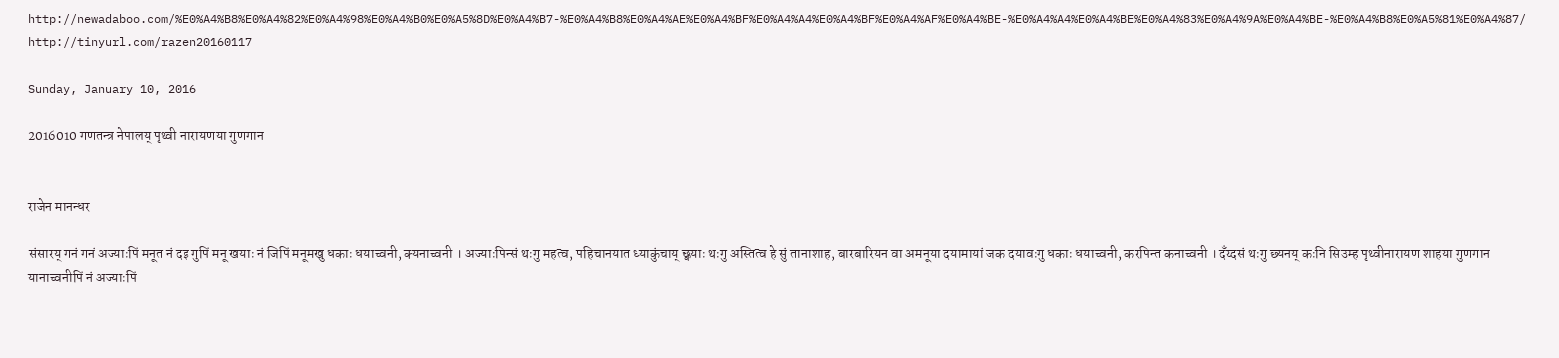http://newadaboo.com/%E0%A4%B8%E0%A4%82%E0%A4%98%E0%A4%B0%E0%A5%8D%E0%A4%B7-%E0%A4%B8%E0%A4%AE%E0%A4%BF%E0%A4%A4%E0%A4%BF%E0%A4%AF%E0%A4%BE-%E0%A4%A4%E0%A4%BE%E0%A4%83%E0%A4%9A%E0%A4%BE-%E0%A4%B8%E0%A5%81%E0%A4%87/
http://tinyurl.com/razen20160117

Sunday, January 10, 2016

2016010 गणतन्त्र नेपालय् पृथ्वी नारायणया गुणगान


राजेन मानन्धर

संसारय् गनं गनं अज्याःपिं मनूत नं दइ गुपिं मनू खयाः नं जिपिं मनूमखु धकाः धयाच्वनी, क्यनाच्वनी । अज्याःपिन्सं थःगु महत्व, पहिचानयात ध्याकुंचाय् छ्वयाः थःगु अस्तित्व हे सुं तानाशाह, बारबारियन वा अमनूया दयामायां जक दयावःगु धकाः धयाच्वनी, करपिन्त कनाच्वनी । दँय्दसं थःगु छ्यनय् कःनि सिउम्ह पृथ्वीनारायण शाहया गुणगान यानाच्वनीपिं नं अज्याःपिं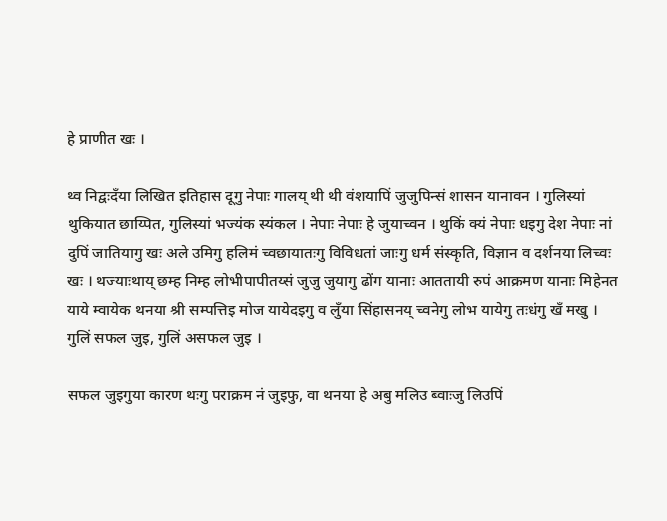हे प्राणीत खः ।

थ्व निद्वःदँया लिखित इतिहास दूगु नेपाः गालय् थी थी वंशयापिं जुजुपिन्सं शासन यानावन । गुलिस्यां थुकियात छाय्पित, गुलिस्यां भज्यंक स्यंकल । नेपाः नेपाः हे जुयाच्वन । थुकिं क्यं नेपाः धइगु देश नेपाः नां दुपिं जातियागु खः अले उमिगु हलिमं च्वछायातःगु विविधतां जाःगु धर्म संस्कृति, विज्ञान व दर्शनया लिच्वः खः । थज्याःथाय् छम्ह निम्ह लोभीपापीतय्सं जुजु जुयागु ढोंग यानाः आततायी रुपं आक्रमण यानाः मिहेनत याये म्वायेक थनया श्री सम्पत्तिइ मोज यायेदइगु व लुँया सिंहासनय् च्वनेगु लोभ यायेगु तःधंगु खँ मखु । गुलिं सफल जुइ, गुलिं असफल जुइ ।

सफल जुइगुया कारण थःगु पराक्रम नं जुइफु, वा थनया हे अबु मलिउ ब्वाःजु लिउपिं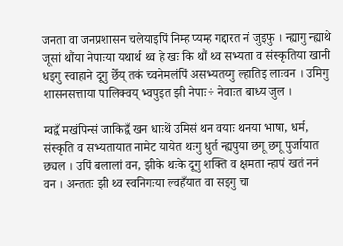जनता वा जनप्रशासन चलेयाइपिं निम्ह प्यम्ह गद्दारत नं जुइफु । न्ह्यागु न्ह्याथे जूसां थौंया नेपाःया यथार्थ थ्व हे खः कि थौं थ्व सभ्यता व संस्कृतिया खानी धइगु स्वाहाने दूगु छेँय् तकं च्वनेमलंपिं असभ्यतय्गु ल्हातिइ लाःवन । उमिगु शासनसत्ताया पालिक्वय् भ्वपुइत झी नेपाः÷ नेवाःत बाध्य जुल ।

म्वद्वँ मखंपिन्सं जाकिद्वँ खन धाःथें उमिसं थन वयाः थनया भाषा, धर्म, संस्कृति व सभ्यतायात नामेट यायेत थःगु धुर्त न्ह्यपुया छगू छगू पुर्जायात छ्यल । उपिं बलालां वन, झीके थःके दूगु शक्ति व क्षमता न्हापं खतं ननं वन । अन्ततः झी थ्व स्वनिगःया ल्वहँयात वा सइगु चा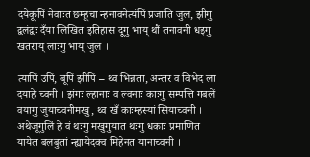दयेकूपिं नेवाःत छम्हूचा न्हनावनेत्यंपिं प्रजाति जुल, झीगु द्वलंद्वः दँया लिखित इतिहास दूगु भाय् थौं तनावनी धइगु खतराय् लाःगु भाय् जुल ।

त्यापिं उपिं, बूपिं झीपिं – थ्व भिन्नता, अन्तर व विभेद ला दयाहे च्वनी । झंगः ल्हानाः व ल्वनाः काःगु सम्पत्ति गबलें वयागु जुयाच्वनीमखु, थ्व खँ काःम्हस्यां सियाच्वनी । अथेजूगुलिं हे वं थःगु मखुगुयात थःगु धकाः प्रमाणित यायेत बलबुतां न्ह्यायेदक्व मिहेनत यानाच्वनी ।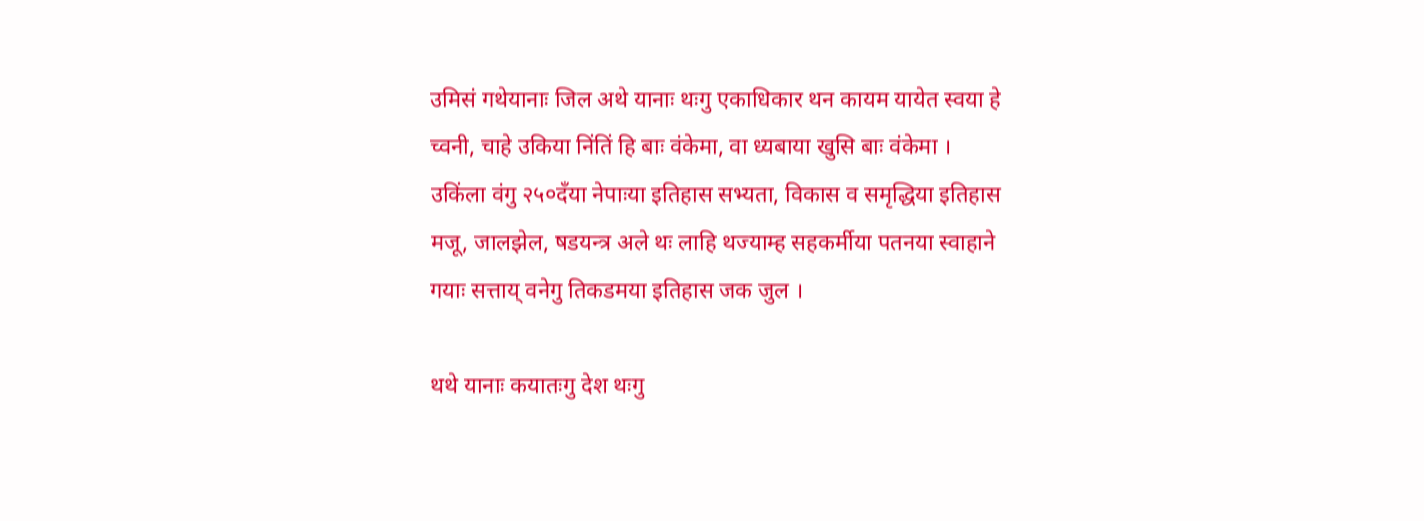उमिसं गथेयानाः जिल अथे यानाः थःगु एकाधिकार थन कायम यायेत स्वया हे च्वनी, चाहे उकिया निंतिं हि बाः वंकेमा, वा ध्यबाया खुसि बाः वंकेमा । उकिंला वंगु २५०दँया नेपाःया इतिहास सभ्यता, विकास व समृद्धिया इतिहास मजू, जालझेल, षडयन्त्र अले थः लाहि थज्याम्ह सहकर्मीया पतनया स्वाहाने गयाः सत्ताय् वनेगु तिकडमया इतिहास जक जुल ।

थथे यानाः कयातःगु देश थःगु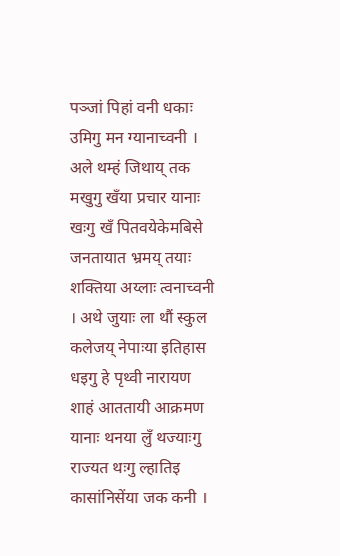पञ्जां पिहां वनी धकाः उमिगु मन ग्यानाच्वनी । अले थम्हं जिथाय् तक मखुगु खँया प्रचार यानाः खःगु खँ पितवयेकेमबिसे जनतायात भ्रमय् तयाः शक्तिया अय्लाः त्वनाच्वनी । अथे जुयाः ला थौं स्कुल कलेजय् नेपाःया इतिहास धइगु हे पृथ्वी नारायण शाहं आततायी आक्रमण यानाः थनया लुँ थज्याःगु राज्यत थःगु ल्हातिइ कासांनिसेंया जक कनी ।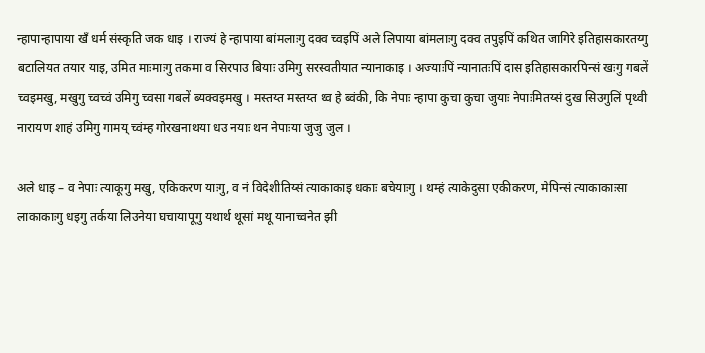न्हापान्हापाया खँ धर्म संस्कृति जक धाइ । राज्यं हे न्हापाया बांमलाःगु दक्व च्वइपिं अले लिपाया बांमलाःगु दक्व तपुइपिं कथित जागिरे इतिहासकारतय्गु बटालियत तयार याइ, उमित माःमाःगु तकमा व सिरपाउ बियाः उमिगु सरस्वतीयात न्यानाकाइ । अज्याःपिं न्यानातःपिं दास इतिहासकारपिन्सं खःगु गबलें च्वइमखु, मखुगु च्वच्वं उमिगु च्वसा गबलें ब्यक्वइमखु । मस्तय्त मस्तय्त थ्व हे ब्वंकी, कि नेपाः न्हापा कुचा कुचा जुयाः नेपाःमितय्सं दुख सिउगुलिं पृथ्वी नारायण शाहं उमिगु गामय् च्वंम्ह गोरखनाथया धउ नयाः थन नेपाःया जुजु जुल ।

अले धाइ – व नेपाः त्याकूगु मखु, एकिकरण याःगु, व नं विदेशीतिय्सं त्याकाकाइ धकाः बचेयाःगु । थम्हं त्याकेदुसा एकीकरण, मेपिन्सं त्याकाकाःसा लाकाकाःगु धइगु तर्कया लिउनेया घचायापूगु यथार्थ थूसां मथू यानाच्वनेत झी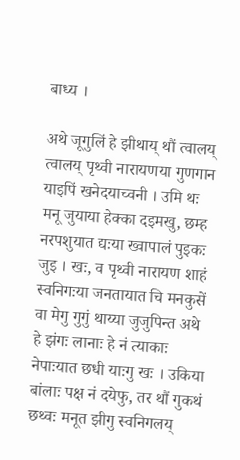बाध्य ।

अथे जूगुलिं हे झीथाय् थौं त्वालय् त्वालय् पृथ्वी नारायणया गुणगान याइपिं खनेदयाच्वनी । उमि थः मनू जुयाया हेक्का दइमखु, छम्ह नरपशुयात द्यःया ख्वापालं पुइकः जुइ । खः, व पृथ्वी नारायण शाहं स्वनिगःया जनतायात चि मनकुसें वा मेगु गुगुं थाय्या जुजुपिन्त अथे हे झंगः लानाः हे नं त्याकाः नेपाःयात छधी याःगु खः । उकिया बांलाः पक्ष नं दयेफु, तर थौं गुकथं छथ्वः मनूत झीगु स्वनिगलय्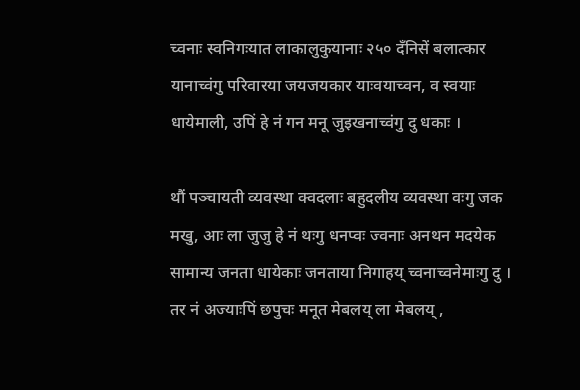च्वनाः स्वनिगःयात लाकालुकुयानाः २५० दँनिसें बलात्कार यानाच्वंगु परिवारया जयजयकार याःवयाच्वन, व स्वयाः धायेमाली, उपिं हे नं गन मनू जुइखनाच्वंगु दु धकाः ।

थौं पञ्चायती व्यवस्था क्वदलाः बहुदलीय व्यवस्था वःगु जक मखु, आः ला जुजु हे नं थःगु धनप्वः ज्वनाः अनथन मदयेक सामान्य जनता धायेकाः जनताया निगाहय् च्वनाच्वनेमाःगु दु । तर नं अज्याःपिं छपुचः मनूत मेबलय् ला मेबलय् ,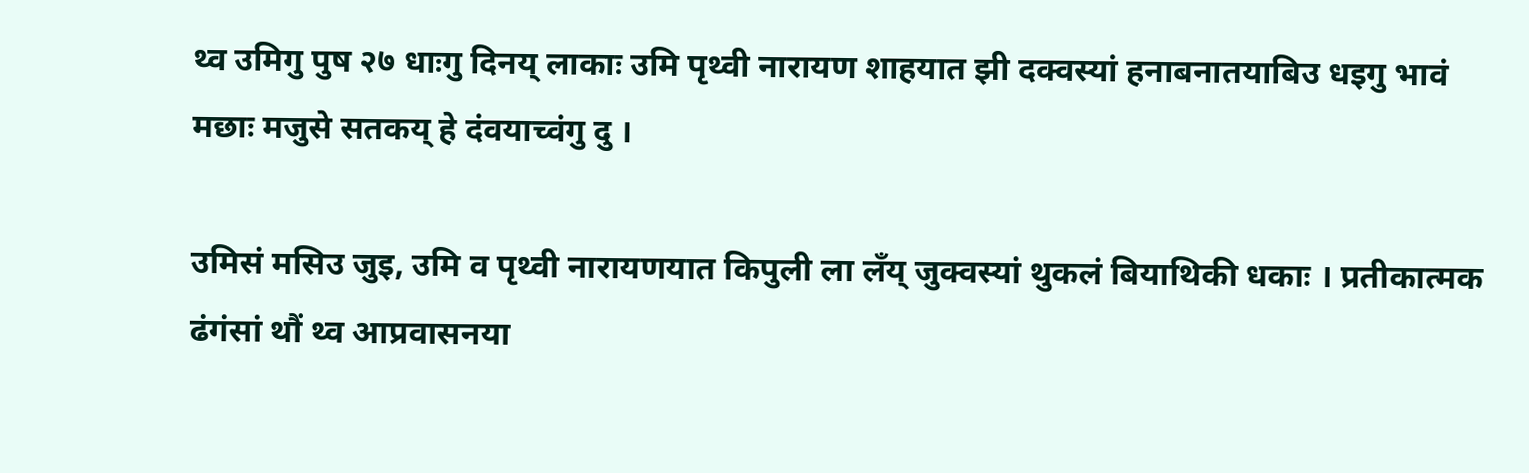थ्व उमिगु पुष २७ धाःगु दिनय् लाकाः उमि पृथ्वी नारायण शाहयात झी दक्वस्यां हनाबनातयाबिउ धइगु भावं मछाः मजुसे सतकय् हे दंवयाच्वंगु दु ।

उमिसं मसिउ जुइ, उमि व पृथ्वी नारायणयात किपुली ला लँय् जुक्वस्यां थुकलं बियाथिकी धकाः । प्रतीकात्मक ढंगंसां थौं थ्व आप्रवासनया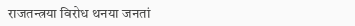राजतन्त्रया विरोध थनया जनतां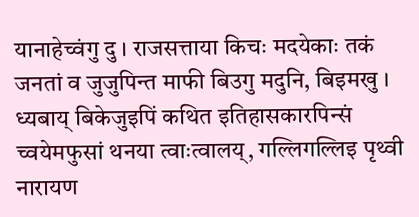यानाहेच्वंगु दु । राजसत्ताया किचः मदयेकाः तकं जनतां व जुजुपिन्त माफी बिउगु मदुनि, बिइमखु । ध्यबाय् बिकेजुइपिं कथित इतिहासकारपिन्सं च्वयेमफुसां थनया त्वाःत्वालय्, गल्लिगल्लिइ पृथ्वी नारायण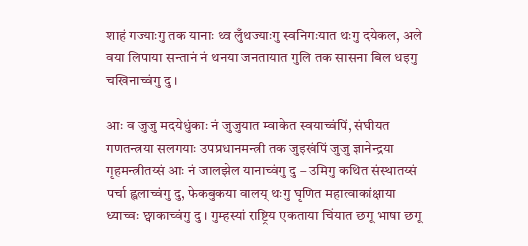शाहं गज्याःगु तक यानाः थ्व लुँथज्याःगु स्वनिगःयात थःगु दयेकल, अले वया लिपाया सन्तानं नं थनया जनतायात गुलि तक सासना बिल धइगु चखिनाच्वंगु दु ।

आः व जुजु मदयेधुंकाः नं जुजुयात म्वाकेत स्वयाच्वंपिं, संघीयत गणतन्त्रया सलगयाः उपप्रधानमन्त्री तक जुइखंपिं जुजु ज्ञानेन्द्रया गृहमन्त्रीतय्सं आः नं जालझेल यानाच्वंगु दु – उमिगु कथित संस्थातय्सं पर्चा ह्वलाच्वंगु दु, फेकबुकया वालय् थःगु घृणित महात्वाकांक्षाया ध्याच्वः छ्वाकाच्वंगु दु । गुम्हस्यां राष्ट्रिय एकताया चिंयात छगू भाषा छगू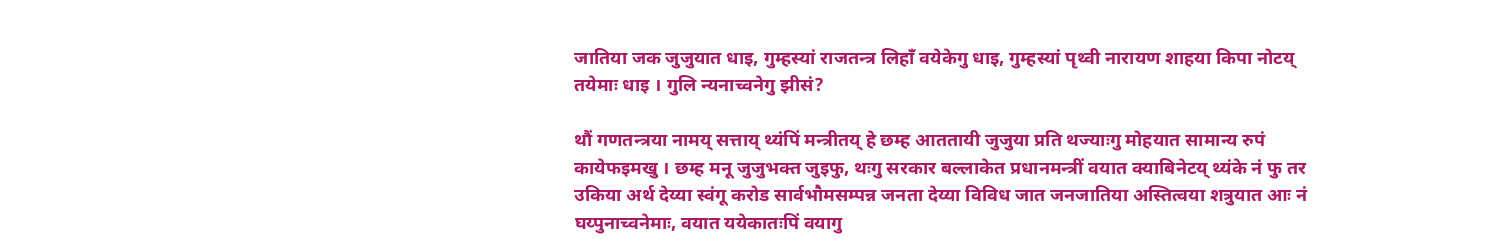जातिया जक जुजुयात धाइ, गुम्हस्यां राजतन्त्र लिहाँ वयेकेगु धाइ, गुम्हस्यां पृथ्वी नारायण शाहया किपा नोटय् तयेमाः धाइ । गुलि न्यनाच्वनेगु झीसं?

थौं गणतन्त्रया नामय् सत्ताय् थ्यंपिं मन्त्रीतय् हे छम्ह आततायी जुजुया प्रति थज्याःगु मोहयात सामान्य रुपं कायेफइमखु । छम्ह मनू जुजुभक्त जुइफु, थःगु सरकार बल्लाकेत प्रधानमन्त्रीं वयात क्याबिनेटय् थ्यंके नं फु तर उकिया अर्थ देय्या स्वंगू करोड सार्वभौमसम्पन्न जनता देय्या विविध जात जनजातिया अस्तित्वया शत्रुयात आः नं घय्पुनाच्वनेमाः, वयात ययेकातःपिं वयागु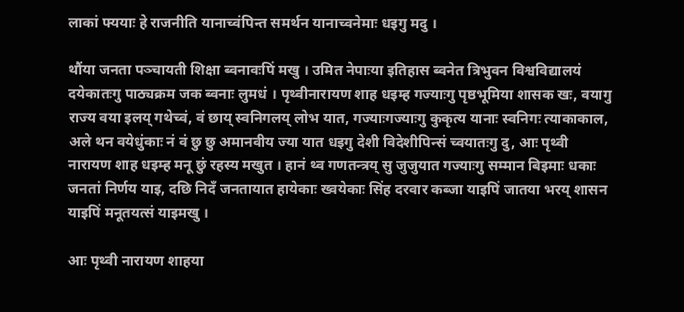लाकां फ्ययाः हे राजनीति यानाच्वंपिन्त समर्थन यानाच्वनेमाः धइगु मदु ।

थौंया जनता पञ्चायती शिक्षा ब्वनावःपिं मखु । उमित नेपाःया इतिहास ब्वनेत त्रिभुवन विश्वविद्यालयं दयेकातःगु पाठ्यक्रम जक ब्वनाः लुमधं । पृथ्वीनारायण शाह धइम्ह गज्याःगु पृष्ठभूमिया शासक खः, वयागु राज्य वया इलय् गथेच्वं, वं छाय् स्वनिगलय् लोभ यात, गज्याःगज्याःगु कुकृत्य यानाः स्वनिगः त्याकाकाल, अले थन वयेधुंकाः नं वं छु छु अमानवीय ज्या यात धइगु देशी विदेशीपिन्सं च्वयातःगु दु, आः पृथ्वी नारायण शाह धइम्ह मनू छुं रहस्य मखुत । हानं थ्व गणतन्त्रय् सु जुजुयात गज्याःगु सम्मान बिइमाः धकाः जनतां निर्णय याइ, दछि निदँ जनतायात हायेकाः ख्वयेकाः सिंह दरवार कब्जा याइपिं जातया भरय् शासन याइपिं मनूतयत्सं याइमखु ।

आः पृथ्वी नारायण शाहया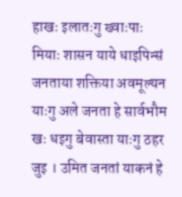हाखः इलातःगु ख्वाःपाः मियाः शासन याये धाइपिन्सं जनताया शक्तिया अवमूल्यन याःगु अले जनता हे सार्वभौम खः धइगु बेवास्ता याःगु ठहर जुइ । उमित जनतां याकनं हे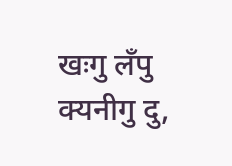खःगु लँपु क्यनीगु दु,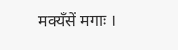मक्यँसें मगाः ।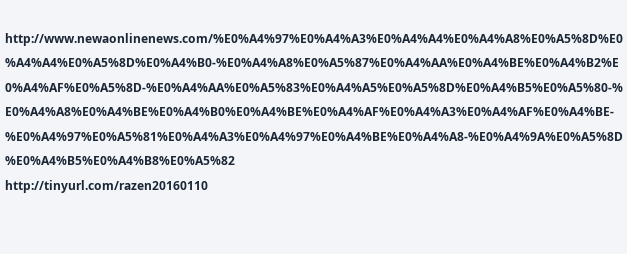http://www.newaonlinenews.com/%E0%A4%97%E0%A4%A3%E0%A4%A4%E0%A4%A8%E0%A5%8D%E0%A4%A4%E0%A5%8D%E0%A4%B0-%E0%A4%A8%E0%A5%87%E0%A4%AA%E0%A4%BE%E0%A4%B2%E0%A4%AF%E0%A5%8D-%E0%A4%AA%E0%A5%83%E0%A4%A5%E0%A5%8D%E0%A4%B5%E0%A5%80-%E0%A4%A8%E0%A4%BE%E0%A4%B0%E0%A4%BE%E0%A4%AF%E0%A4%A3%E0%A4%AF%E0%A4%BE-%E0%A4%97%E0%A5%81%E0%A4%A3%E0%A4%97%E0%A4%BE%E0%A4%A8-%E0%A4%9A%E0%A5%8D%E0%A4%B5%E0%A4%B8%E0%A5%82
http://tinyurl.com/razen20160110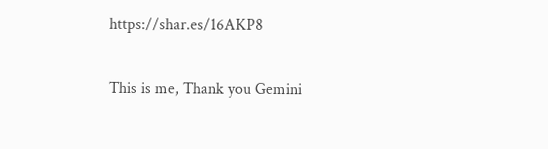https://shar.es/16AKP8

This is me, Thank you Gemini